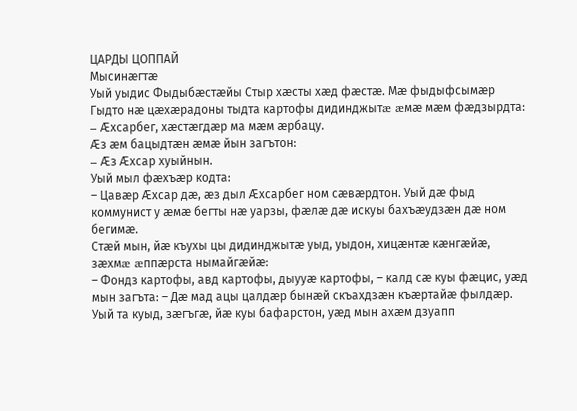ЦАРДЫ ЦОППАЙ
Мысинæгтæ
Уый уыдис Фыдыбæстæйы Стыр хæсты хæд фæстæ. Мæ фыдыфсымæр Гыдто нæ цæхæрадоны тыдта картофы дидинджытæ æмæ мæм фæдзырдта:
– Æхсарбег, хæстæгдæр ма мæм æрбацу.
Æз æм бацыдтæн æмæ йын загътон:
– Æз Æхсар хуыйнын.
Уый мыл фæхъæр кодта:
– Цавæр Æхсар дæ, æз дыл Æхсарбег ном сæвæрдтон. Уый дæ фыд коммунист у æмæ бегты нæ уарзы, фæлæ дæ искуы бахъæудзæн дæ ном бегимæ.
Стæй мын, йæ къухы цы дидинджытæ уыд, уыдон, хицæнтæ кæнгæйæ, зæхмæ æппæрста нымайгæйæ:
– Фондз картофы, авд картофы, дыууæ картофы, – калд сæ куы фæцис, уæд мын загъта: – Дæ мад ацы цалдæр бынæй скъахдзæн къæртайæ фылдæр.
Уый та куыд, зæгъгæ, йæ куы бафарстон, уæд мын ахæм дзуапп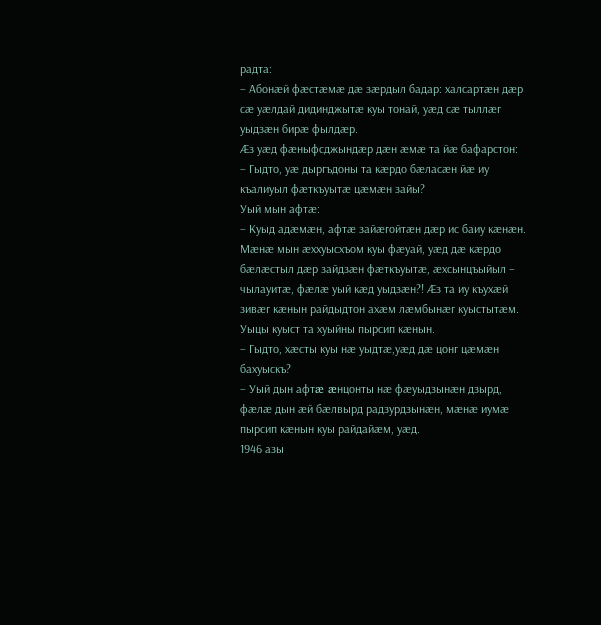радта:
– Абонæй фæстæмæ дæ зæрдыл бадар: халсартæн дæр сæ уæлдай дидинджытæ куы тонай, уæд сæ тыллæг уыдзæн бирæ фылдæр.
Æз уæд фæныфсджындæр дæн æмæ та йæ бафарстон:
– Гыдто, уæ дыргъдоны та кæрдо бæласæн йæ иу къалиуыл фæткъуытæ цæмæн зайы?
Уый мын афтæ:
– Куыд адæмæн, афтæ зайæгойтæн дæр ис баиу кæнæн. Мæнæ мын æххуысхъом куы фæуай, уæд дæ кæрдо бæлæстыл дæр зайдзæн фæткъуытæ, æхсынцъыйыл – чылауитæ, фæлæ уый кæд уыдзæн?! Æз та иу къухæй зивæг кæнын райдыдтон ахæм лæмбынæг куыстытæм. Уыцы куыст та хуыйны пырсип кæнын.
– Гыдто, хæсты куы нæ уыдтæ,уæд дæ цонг цæмæн бахуыскъ?
– Уый дын афтæ æнцонты нæ фæуыдзынæн дзырд, фæлæ дын æй бæлвырд радзурдзынæн, мæнæ иумæ пырсип кæнын куы райдайæм, уæд.
1946 азы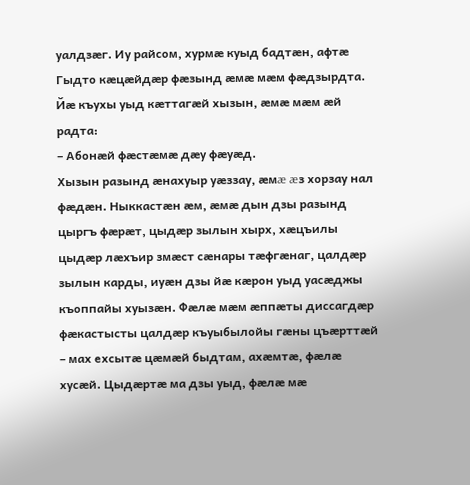уалдзæг. Иу райсом, хурмæ куыд бадтæн, афтæ Гыдто кæцæйдæр фæзынд æмæ мæм фæдзырдта. Йæ къухы уыд кæттагæй хызын, æмæ мæм æй радта:
– Абонæй фæстæмæ дæу фæуæд.
Хызын разынд æнахуыр уæззау, æмæ æз хорзау нал фæдæн. Ныккастæн æм, æмæ дын дзы разынд цыргъ фæрæт, цыдæр зылын хырх, хæцъилы цыдæр лæхъир змæст сæнары тæфгæнаг, цалдæр зылын карды, иуæн дзы йæ кæрон уыд уасæджы къоппайы хуызæн. Фæлæ мæм æппæты диссагдæр фæкастысты цалдæр къуыбылойы гæны цъæрттæй – мах ехсытæ цæмæй быдтам, ахæмтæ, фæлæ хусæй. Цыдæртæ ма дзы уыд, фæлæ мæ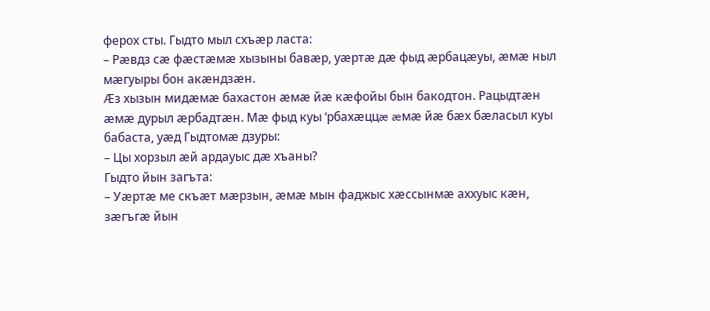ферох сты. Гыдто мыл схъæр ласта:
– Рæвдз сæ фæстæмæ хызыны бавæр, уæртæ дæ фыд æрбацæуы, æмæ ныл мæгуыры бон акæндзæн.
Æз хызын мидæмæ бахастон æмæ йæ кæфойы бын бакодтон. Рацыдтæн æмæ дурыл æрбадтæн. Мæ фыд куы ‘рбахæццæ æмæ йæ бæх бæласыл куы бабаста, уæд Гыдтомæ дзуры:
– Цы хорзыл æй ардауыс дæ хъаны?
Гыдто йын загъта:
– Уæртæ ме скъæт мæрзын, æмæ мын фаджыс хæссынмæ аххуыс кæн, зæгъгæ йын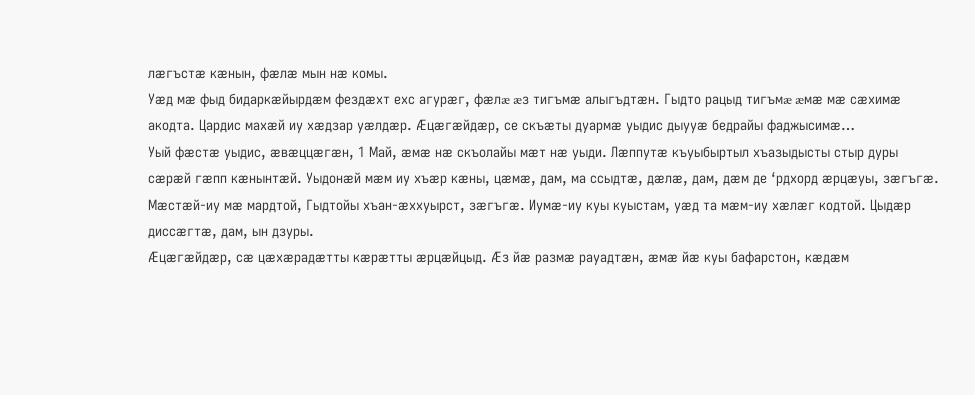лæгъстæ кæнын, фæлæ мын нæ комы.
Уæд мæ фыд бидаркæйырдæм фездæхт ехс агурæг, фæлæ æз тигъмæ алыгъдтæн. Гыдто рацыд тигъмæ æмæ мæ сæхимæ акодта. Цардис махæй иу хæдзар уæлдæр. Æцæгæйдæр, се скъæты дуармæ уыдис дыууæ бедрайы фаджысимæ…
Уый фæстæ уыдис, æвæццæгæн, 1 Май, æмæ нæ скъолайы мæт нæ уыди. Лæппутæ къуыбыртыл хъазыдысты стыр дуры сæрæй гæпп кæнынтæй. Уыдонæй мæм иу хъæр кæны, цæмæ, дам, ма ссыдтæ, дæлæ, дам, дæм де ‘рдхорд æрцæуы, зæгъгæ. Мæстæй-иу мæ мардтой, Гыдтойы хъан-æххуырст, зæгъгæ. Иумæ-иу куы куыстам, уæд та мæм-иу хæлæг кодтой. Цыдæр диссæгтæ, дам, ын дзуры.
Æцæгæйдæр, сæ цæхæрадæтты кæрæтты æрцæйцыд. Æз йæ размæ рауадтæн, æмæ йæ куы бафарстон, кæдæм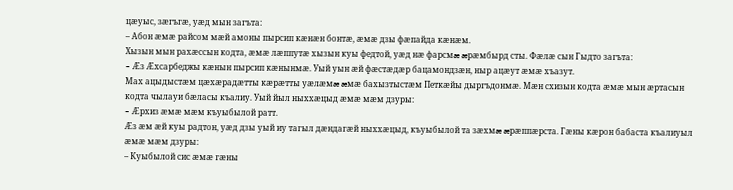цæуыс, зæгъгæ, уæд мын загъта:
– Абон æмæ райсом мæй амоны пырсип кæнæн бонтæ, æмæ дзы фæпайда кæнæм.
Хызын мын рахæссын кодта, æмæ лæппутæ хызын куы федтой, уæд нæ фарсмæ æрæмбырд сты. Фæлæ сын Гыдто загъта:
– Æз Æхсарбеджы кæнын пырсип кæнынмæ. Уый уын æй фæстæдæр бацамондзæн, ныр ацæут æмæ хъазут.
Мах ацыдыстæм цæхæрадæтты кæрæтты уæлæмæ æмæ бахызтыстæм Петкæйы дыргъдонмæ. Мæн схизын кодта æмæ мын æртасын кодта чылауи бæласы къалиу. Уый йыл ныххæцыд æмæ мæм дзуры:
– Æрхиз æмæ мæм къуыбылой ратт.
Æз æм æй куы радтон, уæд дзы уый иу тагыл дæндагæй ныххæцыд, къуыбылой та зæхмæ æрæппæрста. Гæны кæрон бабаста къалиуыл æмæ мæм дзуры:
– Куыбылой сис æмæ гæны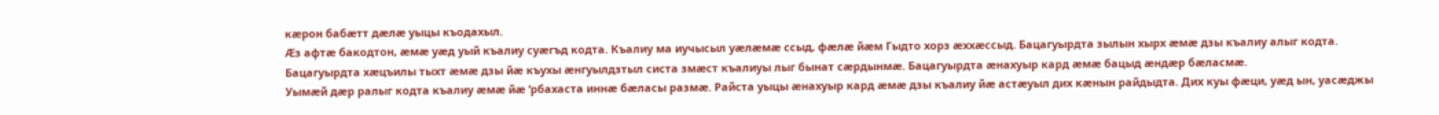кæрон бабæтт дæлæ уыцы къодахыл.
Æз афтæ бакодтон, æмæ уæд уый къалиу суæгъд кодта. Къалиу ма иучысыл уæлæмæ ссыд, фæлæ йæм Гыдто хорз æххæссыд. Бацагуырдта зылын хырх æмæ дзы къалиу алыг кодта. Бацагуырдта хæцъилы тыхт æмæ дзы йæ къухы æнгуылдзтыл систа змæст къалиуы лыг бынат сæрдынмæ. Бацагуырдта æнахуыр кард æмæ бацыд æндæр бæласмæ.
Уымæй дæр ралыг кодта къалиу æмæ йæ ‘рбахаста иннæ бæласы размæ. Райста уыцы æнахуыр кард æмæ дзы къалиу йæ астæуыл дих кæнын райдыдта. Дих куы фæци, уæд ын, уасæджы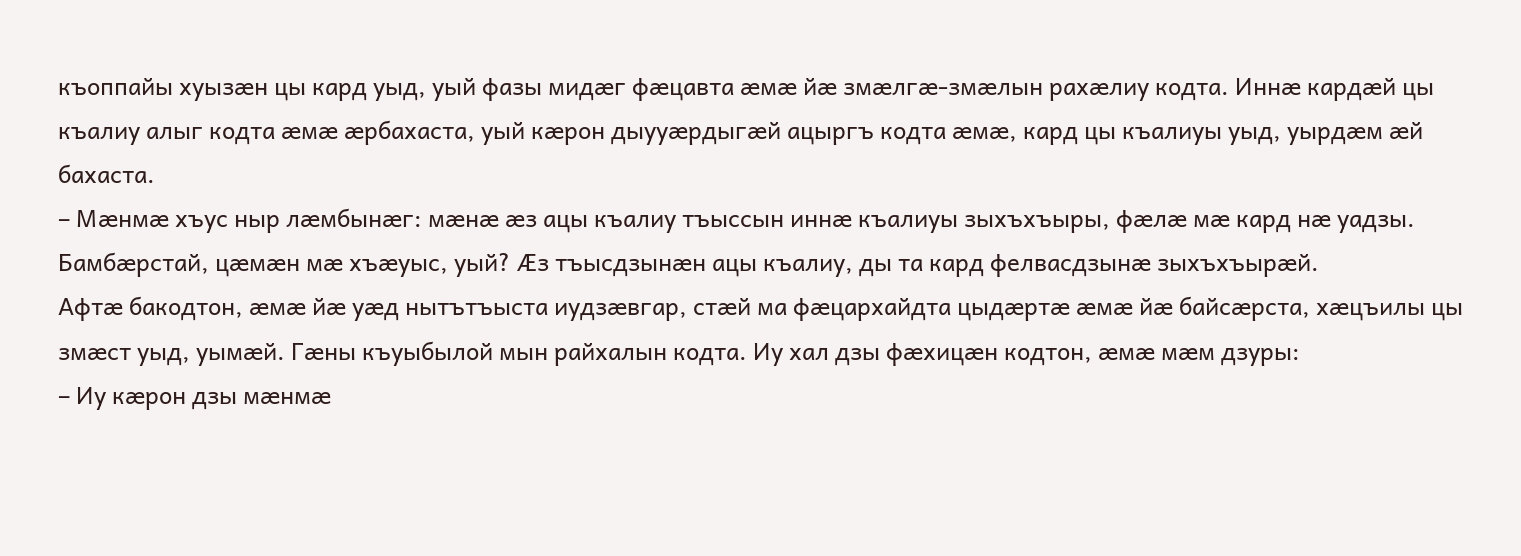къоппайы хуызæн цы кард уыд, уый фазы мидæг фæцавта æмæ йæ змæлгæ-змæлын рахæлиу кодта. Иннæ кардæй цы къалиу алыг кодта æмæ æрбахаста, уый кæрон дыууæрдыгæй ацыргъ кодта æмæ, кард цы къалиуы уыд, уырдæм æй бахаста.
– Мæнмæ хъус ныр лæмбынæг: мæнæ æз ацы къалиу тъыссын иннæ къалиуы зыхъхъыры, фæлæ мæ кард нæ уадзы. Бамбæрстай, цæмæн мæ хъæуыс, уый? Æз тъысдзынæн ацы къалиу, ды та кард фелвасдзынæ зыхъхъырæй.
Афтæ бакодтон, æмæ йæ уæд нытътъыста иудзæвгар, стæй ма фæцархайдта цыдæртæ æмæ йæ байсæрста, хæцъилы цы змæст уыд, уымæй. Гæны къуыбылой мын райхалын кодта. Иу хал дзы фæхицæн кодтон, æмæ мæм дзуры:
– Иу кæрон дзы мæнмæ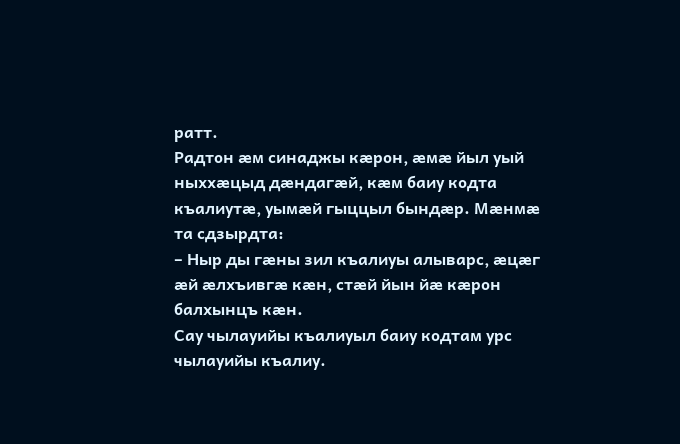ратт.
Радтон æм синаджы кæрон, æмæ йыл уый ныххæцыд дæндагæй, кæм баиу кодта къалиутæ, уымæй гыццыл бындæр. Мæнмæ та сдзырдта:
– Ныр ды гæны зил къалиуы алыварс, æцæг æй æлхъивгæ кæн, стæй йын йæ кæрон балхынцъ кæн.
Сау чылауийы къалиуыл баиу кодтам урс чылауийы къалиу.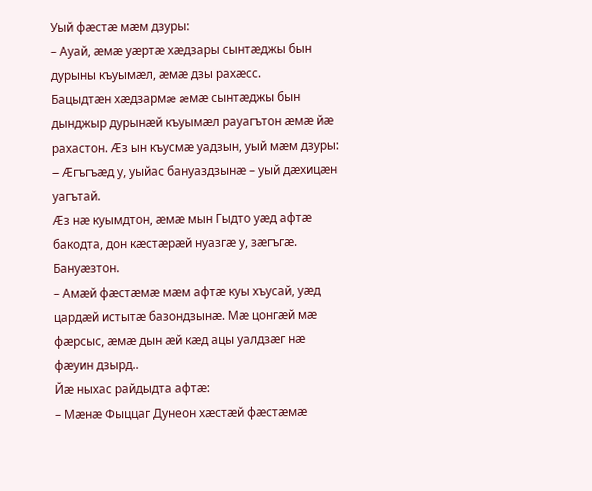Уый фæстæ мæм дзуры:
– Ауай, æмæ уæртæ хæдзары сынтæджы бын дурыны къуымæл, æмæ дзы рахæсс.
Бацыдтæн хæдзармæ æмæ сынтæджы бын дынджыр дурынæй къуымæл рауагътон æмæ йæ рахастон. Æз ын къусмæ уадзын, уый мæм дзуры:
– Æгъгъæд у, уыйас бануаздзынæ – уый дæхицæн уагътай.
Æз нæ куымдтон, æмæ мын Гыдто уæд афтæ бакодта, дон кæстæрæй нуазгæ у, зæгъгæ. Бануæзтон.
– Амæй фæстæмæ мæм афтæ куы хъусай, уæд цардæй истытæ базондзынæ. Мæ цонгæй мæ фæрсыс, æмæ дын æй кæд ацы уалдзæг нæ фæуин дзырд..
Йæ ныхас райдыдта афтæ:
– Мæнæ Фыццаг Дунеон хæстæй фæстæмæ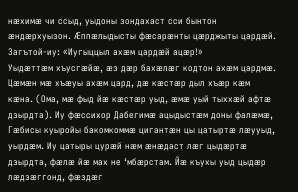нæхимæ чи ссыд, уыдоны зондахаст сси бынтон æндæрхуызон. Æппæлыдысты фæсарæнты цæрджыты цардæй. Загътой-иу: «Иугыццыл ахæм цардæй ацæр!»
Уыдæттæм хъусгæйæ, æз дæр бахæлæг кодтон ахæм цардмæ. Цæмæн мæ хъæуы ахæм цард, дæ кæстæр дыл хъæр кæм кæна. (Ома, мæ фыд йæ кæстæр уыд, æмæ уый тыххæй афтæ дзырдта). Иу фæссихор Дабегимæ ацыдыстæм доны фалæмæ, Гæбисы куыройы бакомкоммæ цигантæн цы цатыртæ лæууыд, уырдæм. Иу цатыры цурæй нæм æнæдаст лæг цыдæртæ дзырдта, фæлæ йæ мах не ‘мбæрстам. Йæ къухы уыд цыдæр лæдзæггонд, фæздæг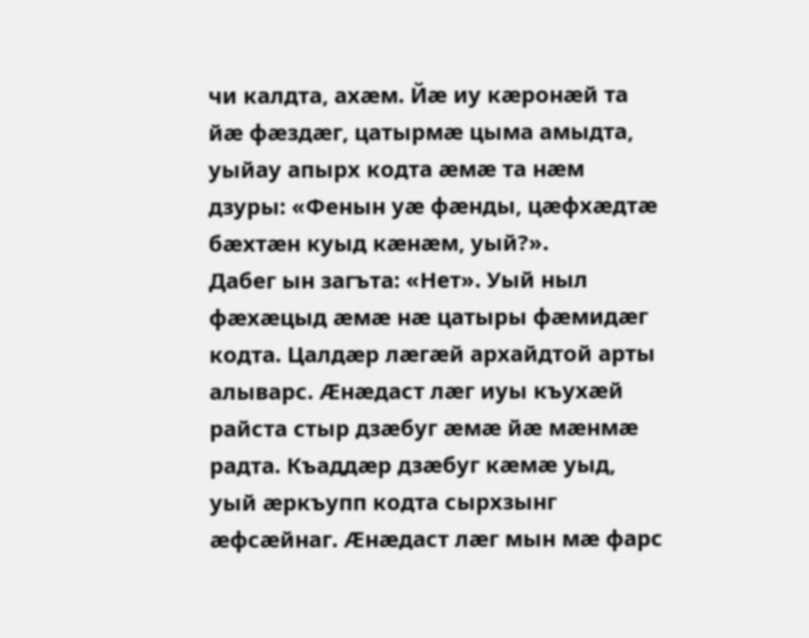чи калдта, ахæм. Йæ иу кæронæй та йæ фæздæг, цатырмæ цыма амыдта, уыйау апырх кодта æмæ та нæм дзуры: «Фенын уæ фæнды, цæфхæдтæ бæхтæн куыд кæнæм, уый?».
Дабег ын загъта: «Нет». Уый ныл фæхæцыд æмæ нæ цатыры фæмидæг кодта. Цалдæр лæгæй архайдтой арты алыварс. Æнæдаст лæг иуы къухæй райста стыр дзæбуг æмæ йæ мæнмæ радта. Къаддæр дзæбуг кæмæ уыд, уый æркъупп кодта сырхзынг æфсæйнаг. Æнæдаст лæг мын мæ фарс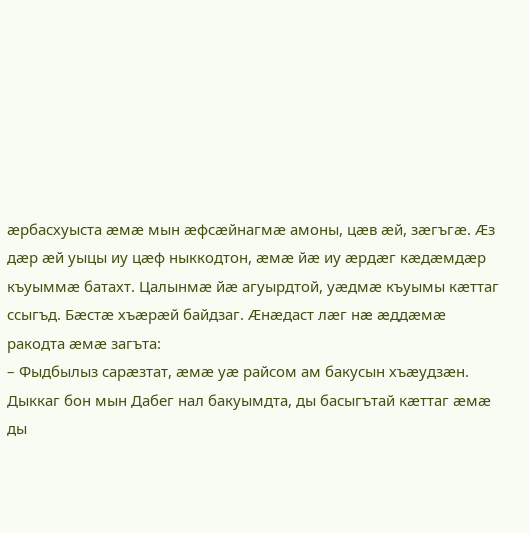æрбасхуыста æмæ мын æфсæйнагмæ амоны, цæв æй, зæгъгæ. Æз дæр æй уыцы иу цæф ныккодтон, æмæ йæ иу æрдæг кæдæмдæр къуыммæ батахт. Цалынмæ йæ агуырдтой, уæдмæ къуымы кæттаг ссыгъд. Бæстæ хъæрæй байдзаг. Æнæдаст лæг нæ æддæмæ ракодта æмæ загъта:
– Фыдбылыз сарæзтат, æмæ уæ райсом ам бакусын хъæудзæн.
Дыккаг бон мын Дабег нал бакуымдта, ды басыгътай кæттаг æмæ ды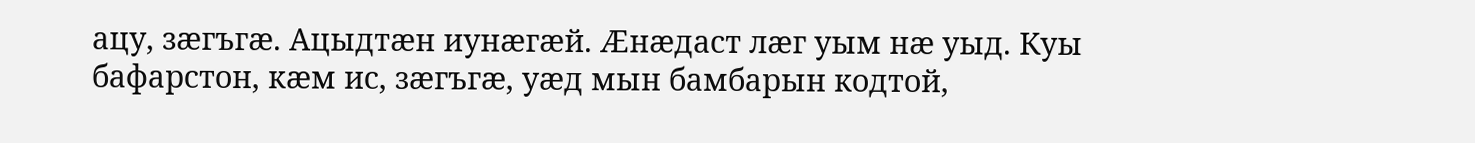ацу, зæгъгæ. Ацыдтæн иунæгæй. Æнæдаст лæг уым нæ уыд. Куы бафарстон, кæм ис, зæгъгæ, уæд мын бамбарын кодтой,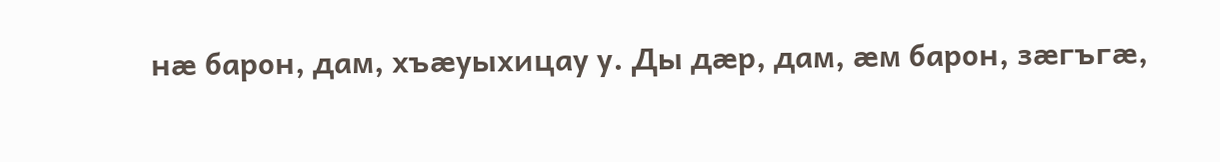нæ барон, дам, хъæуыхицау у. Ды дæр, дам, æм барон, зæгъгæ,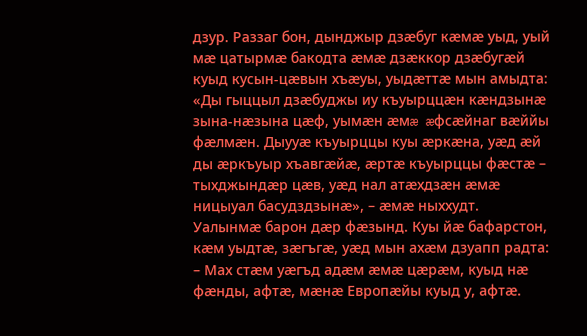дзур. Раззаг бон, дынджыр дзæбуг кæмæ уыд, уый мæ цатырмæ бакодта æмæ дзæккор дзæбугæй куыд кусын-цæвын хъæуы, уыдæттæ мын амыдта: «Ды гыццыл дзæбуджы иу къуырццæн кæндзынæ зына-нæзына цæф, уымæн æмæ æфсæйнаг вæййы фæлмæн. Дыууæ къуырццы куы æркæна, уæд æй ды æркъуыр хъавгæйæ, æртæ къуырццы фæстæ – тыхджындæр цæв, уæд нал атæхдзæн æмæ ницыуал басудздзынæ», – æмæ ныххудт.
Уалынмæ барон дæр фæзынд. Куы йæ бафарстон, кæм уыдтæ, зæгъгæ, уæд мын ахæм дзуапп радта:
– Мах стæм уæгъд адæм æмæ цæрæм, куыд нæ фæнды, афтæ, мæнæ Европæйы куыд у, афтæ.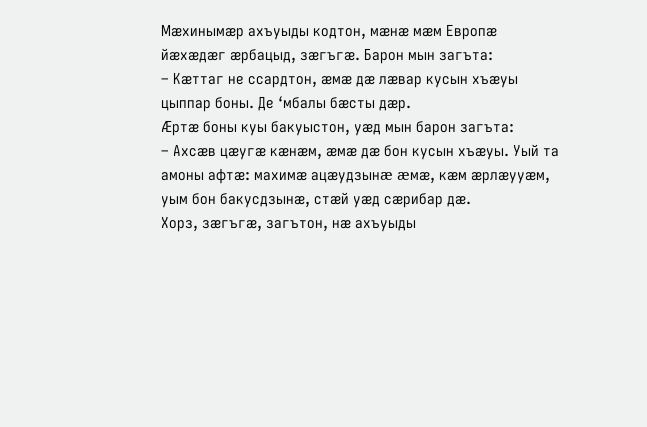Мæхинымæр ахъуыды кодтон, мæнæ мæм Европæ йæхæдæг æрбацыд, зæгъгæ. Барон мын загъта:
– Кæттаг не ссардтон, æмæ дæ лæвар кусын хъæуы цыппар боны. Де ‘мбалы бæсты дæр.
Æртæ боны куы бакуыстон, уæд мын барон загъта:
– Ахсæв цæугæ кæнæм, æмæ дæ бон кусын хъæуы. Уый та амоны афтæ: махимæ ацæудзынæ æмæ, кæм æрлæууæм, уым бон бакусдзынæ, стæй уæд сæрибар дæ.
Хорз, зæгъгæ, загътон, нæ ахъуыды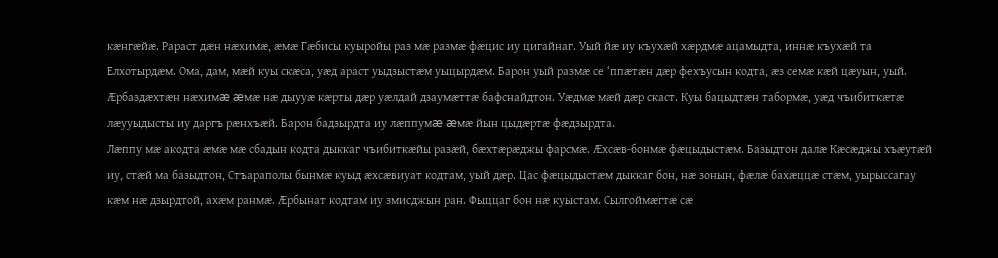кæнгæйæ. Рараст дæн нæхимæ, æмæ Гæбисы куыройы раз мæ размæ фæцис иу цигайнаг. Уый йæ иу къухæй хæрдмæ ацамыдта, иннæ къухæй та Елхотырдæм. Ома, дам, мæй куы скæса, уæд араст уыдзыстæм уыцырдæм. Барон уый размæ се ‘ппæтæн дæр фехъусын кодта, æз семæ кæй цæуын, уый.
Æрбаздæхтæн нæхимæ æмæ нæ дыууæ кæрты дæр уæлдай дзаумæттæ бафснайдтон. Уæдмæ мæй дæр скаст. Куы бацыдтæн табормæ, уæд чъибиткæтæ лæууыдысты иу даргъ рæнхъæй. Барон бадзырдта иу лæппумæ æмæ йын цыдæртæ фæдзырдта.
Лæппу мæ акодта æмæ мæ сбадын кодта дыккаг чъибиткæйы разæй, бæхтæрæджы фарсмæ. Æхсæв-бонмæ фæцыдыстæм. Базыдтон далæ Кæсæджы хъæутæй иу, стæй ма базыдтон, Стъараполы бынмæ куыд æхсæвиуат кодтам, уый дæр. Цас фæцыдыстæм дыккаг бон, нæ зонын, фæлæ бахæццæ стæм, уырыссагау кæм нæ дзырдтой, ахæм ранмæ. Æрбынат кодтам иу змисджын ран. Фыццаг бон нæ куыстам. Сылгоймæгтæ сæ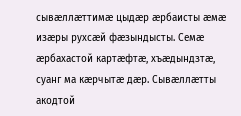сывæллæттимæ цыдæр æрбаисты æмæ изæры рухсæй фæзындысты. Семæ æрбахастой картæфтæ, хъæдындзтæ, суанг ма кæрчытæ дæр. Сывæллæтты акодтой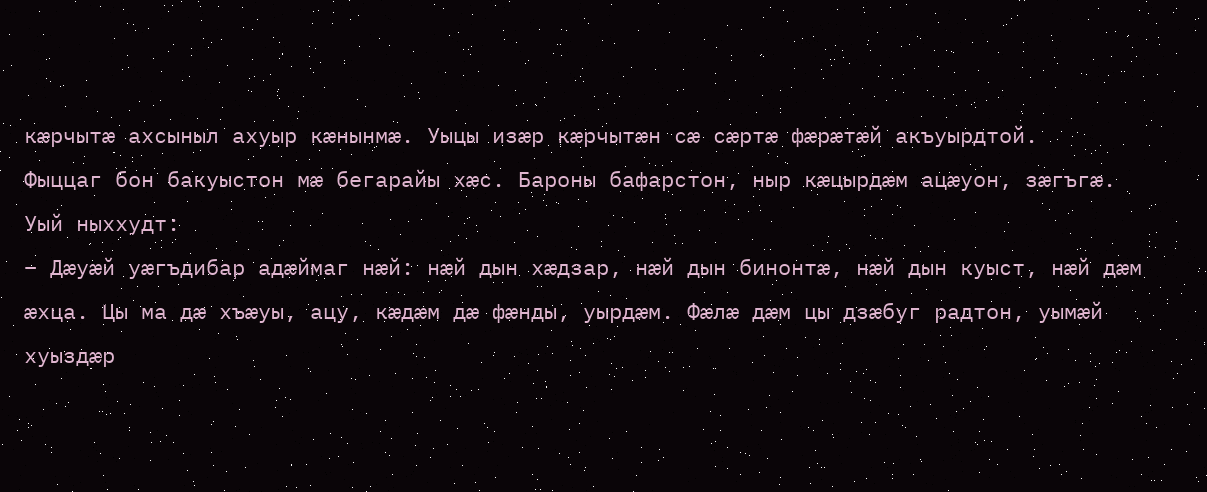кæрчытæ ахсыныл ахуыр кæнынмæ. Уыцы изæр кæрчытæн сæ сæртæ фæрæтæй акъуырдтой.
Фыццаг бон бакуыстон мæ бегарайы хæс. Бароны бафарстон, ныр кæцырдæм ацæуон, зæгъгæ. Уый ныххудт:
– Дæуæй уæгъдибар адæймаг нæй: нæй дын хæдзар, нæй дын бинонтæ, нæй дын куыст, нæй дæм æхца. Цы ма дæ хъæуы, ацу, кæдæм дæ фæнды, уырдæм. Фæлæ дæм цы дзæбуг радтон, уымæй хуыздæр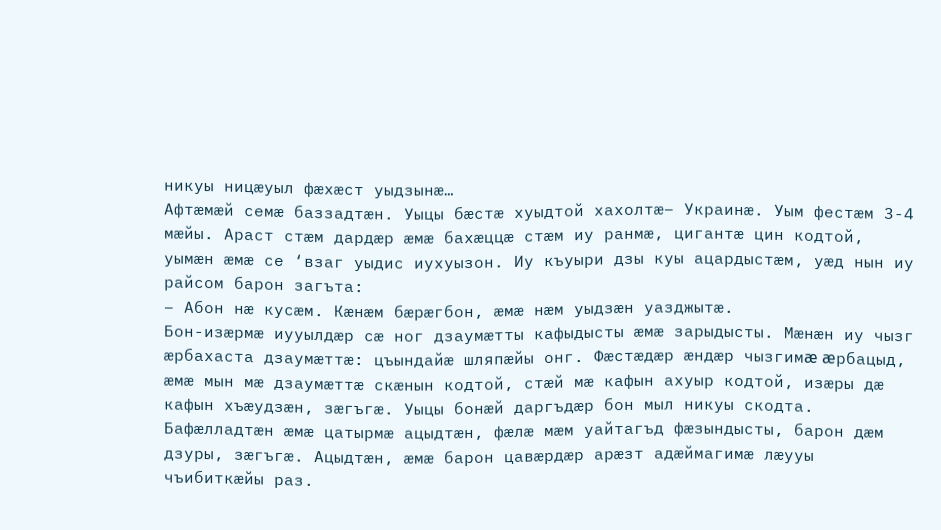никуы ницæуыл фæхæст уыдзынæ…
Афтæмæй семæ баззадтæн. Уыцы бæстæ хуыдтой хахолтæ– Украинæ. Уым фестæм 3-4 мæйы. Араст стæм дардæр æмæ бахæццæ стæм иу ранмæ, цигантæ цин кодтой, уымæн æмæ се ‘взаг уыдис иухуызон. Иу къуыри дзы куы ацардыстæм, уæд нын иу райсом барон загъта:
– Абон нæ кусæм. Кæнæм бæрæгбон, æмæ нæм уыдзæн уазджытæ.
Бон-изæрмæ иууылдæр сæ ног дзаумæтты кафыдысты æмæ зарыдысты. Мæнæн иу чызг æрбахаста дзаумæттæ: цъындайæ шляпæйы онг. Фæстæдæр æндæр чызгимæ æрбацыд, æмæ мын мæ дзаумæттæ скæнын кодтой, стæй мæ кафын ахуыр кодтой, изæры дæ кафын хъæудзæн, зæгъгæ. Уыцы бонæй даргъдæр бон мыл никуы скодта. Бафæлладтæн æмæ цатырмæ ацыдтæн, фæлæ мæм уайтагъд фæзындысты, барон дæм дзуры, зæгъгæ. Ацыдтæн, æмæ барон цавæрдæр арæзт адæймагимæ лæууы чъибиткæйы раз.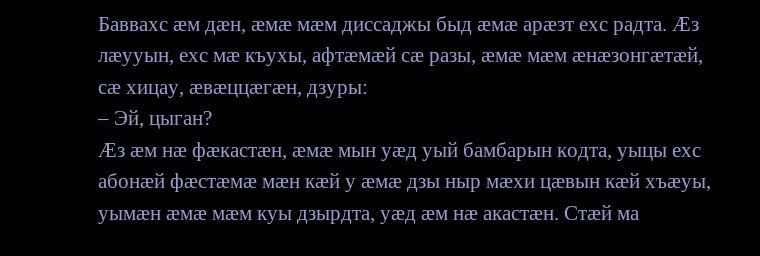Баввахс æм дæн, æмæ мæм диссаджы быд æмæ арæзт ехс радта. Æз лæууын, ехс мæ къухы, афтæмæй сæ разы, æмæ мæм æнæзонгæтæй, сæ хицау, æвæццæгæн, дзуры:
– Эй, цыган?
Æз æм нæ фæкастæн, æмæ мын уæд уый бамбарын кодта, уыцы ехс абонæй фæстæмæ мæн кæй у æмæ дзы ныр мæхи цæвын кæй хъæуы, уымæн æмæ мæм куы дзырдта, уæд æм нæ акастæн. Стæй ма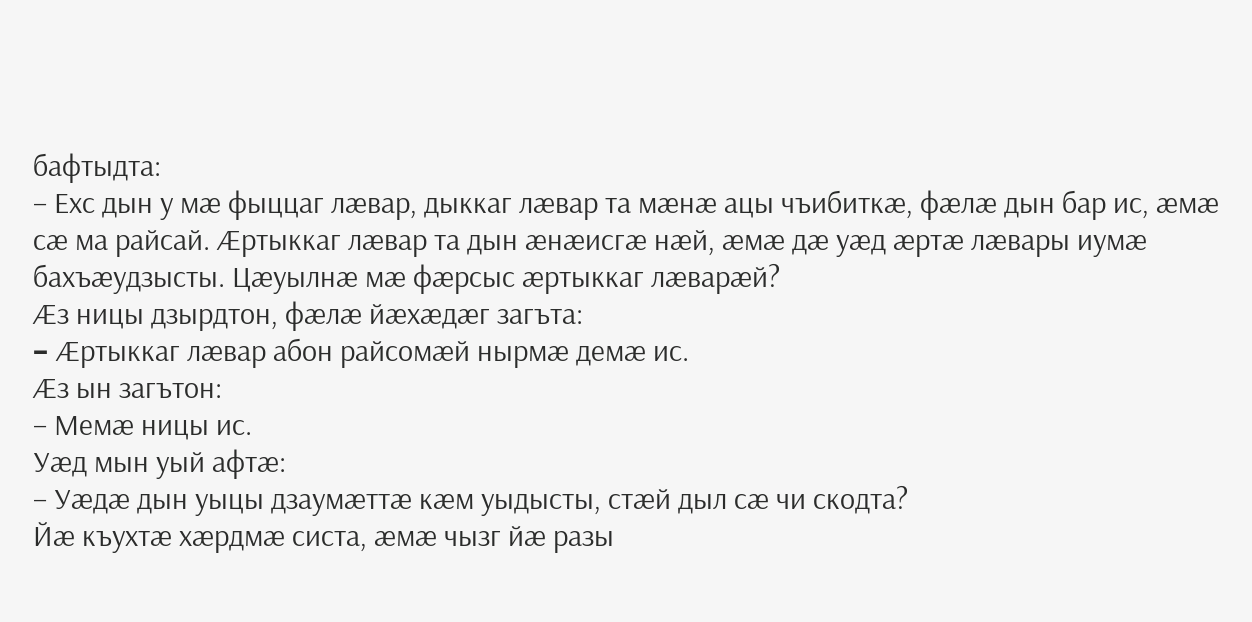бафтыдта:
– Ехс дын у мæ фыццаг лæвар, дыккаг лæвар та мæнæ ацы чъибиткæ, фæлæ дын бар ис, æмæ сæ ма райсай. Æртыккаг лæвар та дын æнæисгæ нæй, æмæ дæ уæд æртæ лæвары иумæ бахъæудзысты. Цæуылнæ мæ фæрсыс æртыккаг лæварæй?
Æз ницы дзырдтон, фæлæ йæхæдæг загъта:
– Æртыккаг лæвар абон райсомæй нырмæ демæ ис.
Æз ын загътон:
– Мемæ ницы ис.
Уæд мын уый афтæ:
– Уæдæ дын уыцы дзаумæттæ кæм уыдысты, стæй дыл сæ чи скодта?
Йæ къухтæ хæрдмæ систа, æмæ чызг йæ разы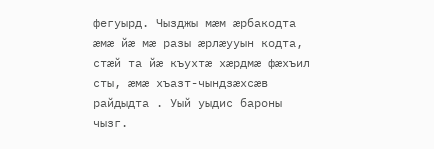фегуырд. Чызджы мæм æрбакодта æмæ йæ мæ разы æрлæууын кодта, стæй та йæ къухтæ хæрдмæ фæхъил сты, æмæ хъазт-чындзæхсæв райдыдта . Уый уыдис бароны чызг.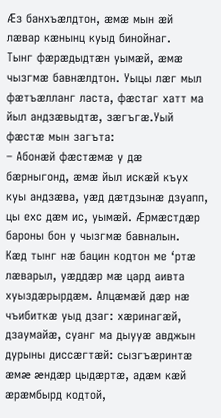Æз банхъæлдтон, æмæ мын æй лæвар кæнынц куыд бинойнаг.
Тынг фæрæдыдтæн уымæй, æмæ чызгмæ бавнæлдтон. Уыцы лæг мыл фæтъæлланг ласта, фæстаг хатт ма йыл андзæвыдтæ, зæгъгæ.Уый фæстæ мын загъта:
– Абонæй фæстæмæ у дæ бæрныгонд, æмæ йыл искæй къух куы андзæва, уæд дæтдзынæ дзуапп, цы ехс дæм ис, уымæй. Æрмæстдæр бароны бон у чызгмæ бавналын.
Кæд тынг нæ бацин кодтон ме ‘ртæ лæварыл, уæддæр мæ цард аивта хуыздæрырдæм. Алцæмæй дæр нæ чъибиткæ уыд дзаг: хæринагæй, дзаумайæ, суанг ма дыууæ авджын дурыны диссæгтæй: сызгъæринтæ æмæ æндæр цыдæртæ, адæм кæй æрæмбырд кодтой,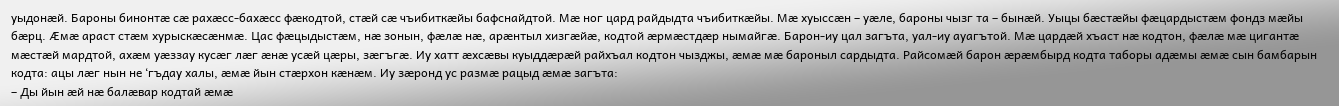уыдонæй. Бароны бинонтæ сæ рахæсс-бахæсс фæкодтой, стæй сæ чъибиткæйы бафснайдтой. Мæ ног цард райдыдта чъибиткæйы. Мæ хуыссæн – уæле, бароны чызг та – бынæй. Уыцы бæстæйы фæцардыстæм фондз мæйы бæрц. Æмæ араст стæм хурыскæсæнмæ. Цас фæцыдыстæм, нæ зонын, фæлæ нæ, арæнтыл хизгæйæ, кодтой æрмæстдæр нымайгæ. Барон-иу цал загъта, уал-иу ауагътой. Мæ цардæй хъаст нæ кодтон, фæлæ мæ цигантæ мæстæй мардтой, ахæм уæззау кусæг лæг æнæ усæй цæры, зæгъгæ. Иу хатт æхсæвы куыддæрæй райхъал кодтон чызджы, æмæ мæ бароныл сардыдта. Райсомæй барон æрæмбырд кодта таборы адæмы æмæ сын бамбарын кодта: ацы лæг нын не ‘гъдау халы, æмæ йын стæрхон кæнæм. Иу зæронд ус размæ рацыд æмæ загъта:
– Ды йын æй нæ балæвар кодтай æмæ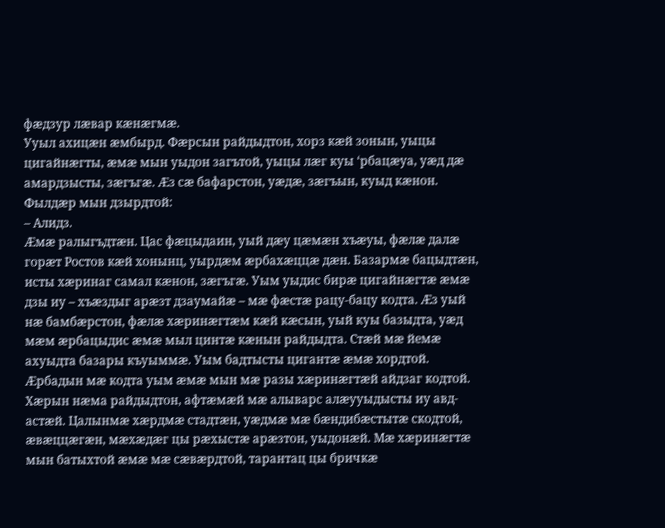фæдзур лæвар кæнæгмæ.
Ууыл ахицæн æмбырд. Фæрсын райдыдтон, хорз кæй зонын, уыцы цигайнæгты, æмæ мын уыдон загътой, уыцы лæг куы ‘рбацæуа, уæд дæ амардзысты, зæгъгæ. Æз сæ бафарстон, уæдæ, зæгъын, куыд кæнон. Фылдæр мын дзырдтой:
– Алидз.
Æмæ ралыгъдтæн. Цас фæцыдаин, уый дæу цæмæн хъæуы, фæлæ далæ горæт Ростов кæй хонынц, уырдæм æрбахæццæ дæн. Базармæ бацыдтæн, исты хæринаг самал кæнон, зæгъгæ. Уым уыдис бирæ цигайнæгтæ æмæ дзы иу – хъæздыг арæзт дзаумайæ – мæ фæстæ рацу-бацу кодта. Æз уый нæ бамбæрстон, фæлæ хæринæгтæм кæй кæсын, уый куы базыдта, уæд мæм æрбацыдис æмæ мыл цинтæ кæнын райдыдта. Стæй мæ йемæ ахуыдта базары къуыммæ. Уым бадтысты цигантæ æмæ хордтой. Æрбадын мæ кодта уым æмæ мын мæ разы хæринæгтæй айдзаг кодтой. Хæрын нæма райдыдтон, афтæмæй мæ алыварс алæууыдысты иу авд-астæй. Цалынмæ хæрдмæ стадтæн, уæдмæ мæ бæндибæстытæ скодтой, æвæццæгæн, мæхæдæг цы рæхыстæ арæзтон, уыдонæй. Мæ хæринæгтæ мын батыхтой æмæ мæ сæвæрдтой, тарантац цы бричкæ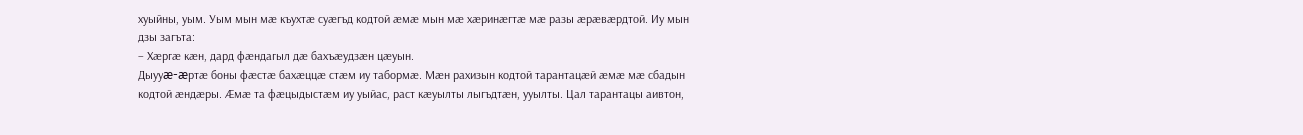хуыйны, уым. Уым мын мæ къухтæ суæгъд кодтой æмæ мын мæ хæринæгтæ мæ разы æрæвæрдтой. Иу мын дзы загъта:
– Хæргæ кæн, дард фæндагыл дæ бахъæудзæн цæуын.
Дыууæ-æртæ боны фæстæ бахæццæ стæм иу табормæ. Мæн рахизын кодтой тарантацæй æмæ мæ сбадын кодтой æндæры. Æмæ та фæцыдыстæм иу уыйас, раст кæуылты лыгъдтæн, ууылты. Цал тарантацы аивтон,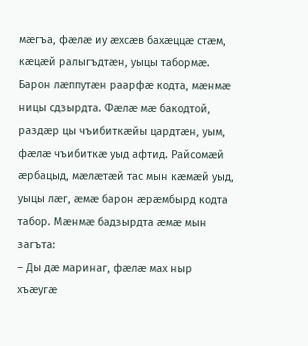мæгъа, фæлæ иу æхсæв бахæццæ стæм, кæцæй ралыгъдтæн, уыцы табормæ. Барон лæппутæн раарфæ кодта, мæнмæ ницы сдзырдта. Фæлæ мæ бакодтой, раздæр цы чъибиткæйы цардтæн, уым, фæлæ чъибиткæ уыд афтид. Райсомæй æрбацыд, мæлæтæй тас мын кæмæй уыд, уыцы лæг, æмæ барон æрæмбырд кодта табор. Мæнмæ бадзырдта æмæ мын загъта:
– Ды дæ маринаг, фæлæ мах ныр хъæугæ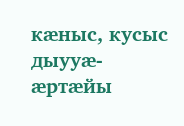кæныс, кусыс дыууæ-æртæйы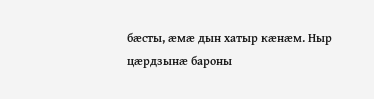бæсты, æмæ дын хатыр кæнæм. Ныр цæрдзынæ бароны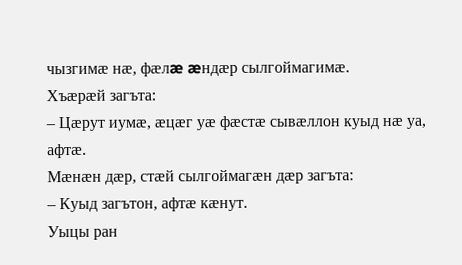чызгимæ нæ, фæлæ æндæр сылгоймагимæ.
Хъæрæй загъта:
– Цæрут иумæ, æцæг уæ фæстæ сывæллон куыд нæ уа, афтæ.
Мæнæн дæр, стæй сылгоймагæн дæр загъта:
– Куыд загътон, афтæ кæнут.
Уыцы ран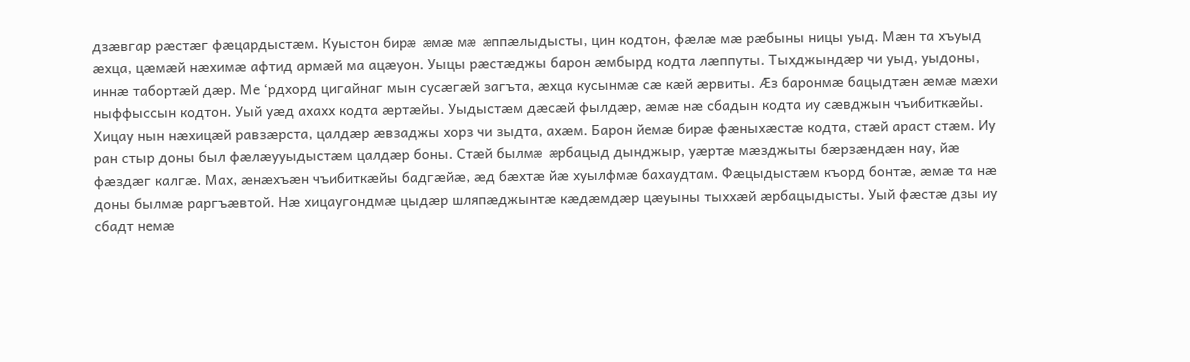дзæвгар рæстæг фæцардыстæм. Куыстон бирæ æмæ мæ æппæлыдысты, цин кодтон, фæлæ мæ рæбыны ницы уыд. Мæн та хъуыд æхца, цæмæй нæхимæ афтид армæй ма ацæуон. Уыцы рæстæджы барон æмбырд кодта лæппуты. Тыхджындæр чи уыд, уыдоны, иннæ табортæй дæр. Ме ‘рдхорд цигайнаг мын сусæгæй загъта, æхца кусынмæ сæ кæй æрвиты. Æз баронмæ бацыдтæн æмæ мæхи ныффыссын кодтон. Уый уæд ахахх кодта æртæйы. Уыдыстæм дæсæй фылдæр, æмæ нæ сбадын кодта иу сæвджын чъибиткæйы. Хицау нын нæхицæй равзæрста, цалдæр æвзаджы хорз чи зыдта, ахæм. Барон йемæ бирæ фæныхæстæ кодта, стæй араст стæм. Иу ран стыр доны был фæлæууыдыстæм цалдæр боны. Стæй былмæ æрбацыд дынджыр, уæртæ мæзджыты бæрзæндæн нау, йæ фæздæг калгæ. Мах, æнæхъæн чъибиткæйы бадгæйæ, æд бæхтæ йæ хуылфмæ бахаудтам. Фæцыдыстæм къорд бонтæ, æмæ та нæ доны былмæ раргъæвтой. Нæ хицаугондмæ цыдæр шляпæджынтæ кæдæмдæр цæуыны тыххæй æрбацыдысты. Уый фæстæ дзы иу сбадт немæ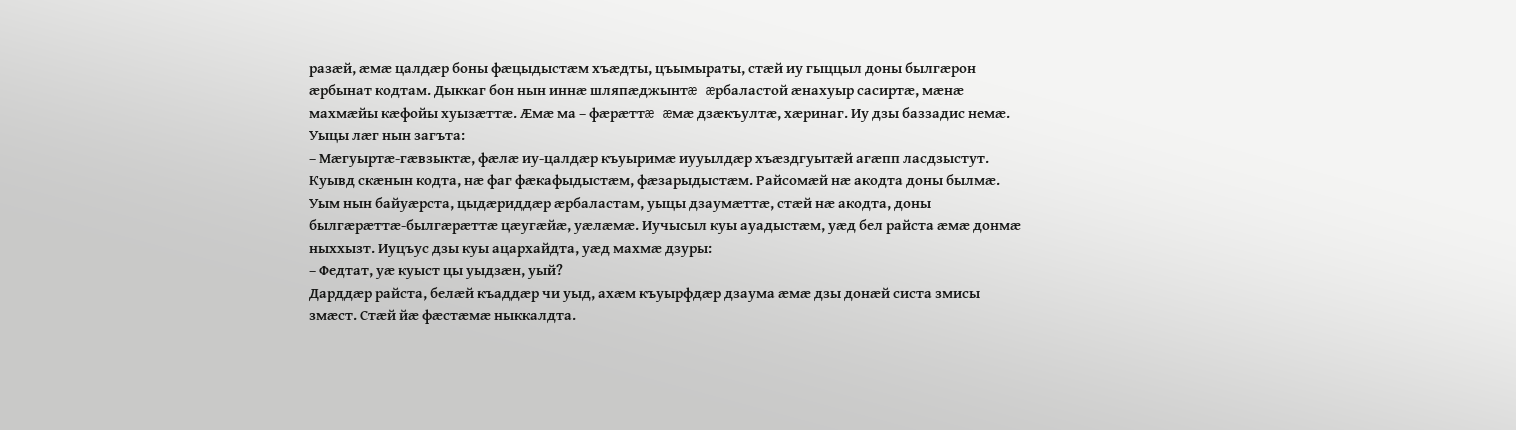разæй, æмæ цалдæр боны фæцыдыстæм хъæдты, цъымыраты, стæй иу гыццыл доны былгæрон æрбынат кодтам. Дыккаг бон нын иннæ шляпæджынтæ æрбаластой æнахуыр сасиртæ, мæнæ махмæйы кæфойы хуызæттæ. Æмæ ма – фæрæттæ æмæ дзæкъултæ, хæринаг. Иу дзы баззадис немæ. Уыцы лæг нын загъта:
– Мæгуыртæ-гæвзыктæ, фæлæ иу-цалдæр къуыримæ иууылдæр хъæздгуытæй агæпп ласдзыстут.
Куывд скæнын кодта, нæ фаг фæкафыдыстæм, фæзарыдыстæм. Райсомæй нæ акодта доны былмæ. Уым нын байуæрста, цыдæриддæр æрбаластам, уыцы дзаумæттæ, стæй нæ акодта, доны былгæрæттæ-былгæрæттæ цæугæйæ, уæлæмæ. Иучысыл куы ауадыстæм, уæд бел райста æмæ донмæ ныххызт. Иуцъус дзы куы ацархайдта, уæд махмæ дзуры:
– Федтат, уæ куыст цы уыдзæн, уый?
Дарддæр райста, белæй къаддæр чи уыд, ахæм къуырфдæр дзаума æмæ дзы донæй систа змисы змæст. Стæй йæ фæстæмæ ныккалдта.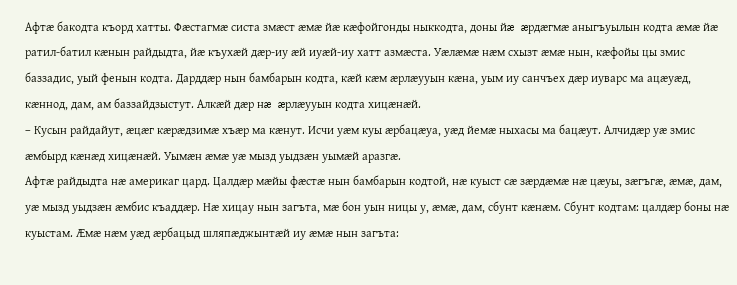Афтæ бакодта къорд хатты. Фæстагмæ систа змæст æмæ йæ кæфойгонды ныккодта, доны йæ æрдæгмæ аныгъуылын кодта æмæ йæ ратил-батил кæнын райдыдта, йæ къухæй дæр-иу æй иуæй-иу хатт азмæста. Уæлæмæ нæм схызт æмæ нын, кæфойы цы змис баззадис, уый фенын кодта. Дарддæр нын бамбарын кодта, кæй кæм æрлæууын кæна, уым иу санчъех дæр иуварс ма ацæуæд, кæннод, дам, ам баззайдзыстут. Алкæй дæр нæ æрлæууын кодта хицæнæй.
– Кусын райдайут, æцæг кæрæдзимæ хъæр ма кæнут. Исчи уæм куы æрбацæуа, уæд йемæ ныхасы ма бацæут. Алчидæр уæ змис æмбырд кæнæд хицæнæй. Уымæн æмæ уæ мызд уыдзæн уымæй аразгæ.
Афтæ райдыдта нæ америкаг цард. Цалдæр мæйы фæстæ нын бамбарын кодтой, нæ куыст сæ зæрдæмæ нæ цæуы, зæгъгæ, æмæ, дам, уæ мызд уыдзæн æмбис къаддæр. Нæ хицау нын загъта, мæ бон уын ницы у, æмæ, дам, сбунт кæнæм. Сбунт кодтам: цалдæр боны нæ куыстам. Æмæ нæм уæд æрбацыд шляпæджынтæй иу æмæ нын загъта: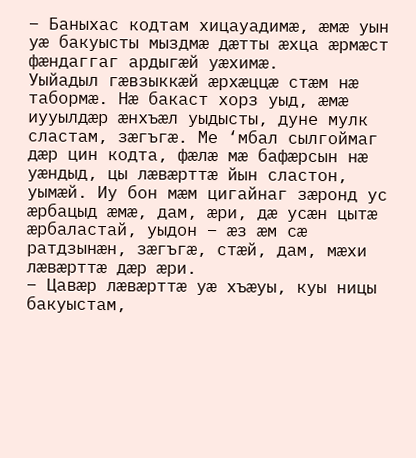– Баныхас кодтам хицауадимæ, æмæ уын уæ бакуысты мыздмæ дæтты æхца æрмæст фæндаггаг ардыгæй уæхимæ.
Уыйадыл гæвзыккæй æрхæццæ стæм нæ табормæ. Нæ бакаст хорз уыд, æмæ иууылдæр æнхъæл уыдысты, дуне мулк сластам, зæгъгæ. Ме ‘мбал сылгоймаг дæр цин кодта, фæлæ мæ бафæрсын нæ уæндыд, цы лæвæрттæ йын сластон, уымæй. Иу бон мæм цигайнаг зæронд ус æрбацыд æмæ, дам, æри, дæ усæн цытæ æрбаластай, уыдон – æз æм сæ ратдзынæн, зæгъгæ, стæй, дам, мæхи лæвæрттæ дæр æри.
– Цавæр лæвæрттæ уæ хъæуы, куы ницы бакуыстам,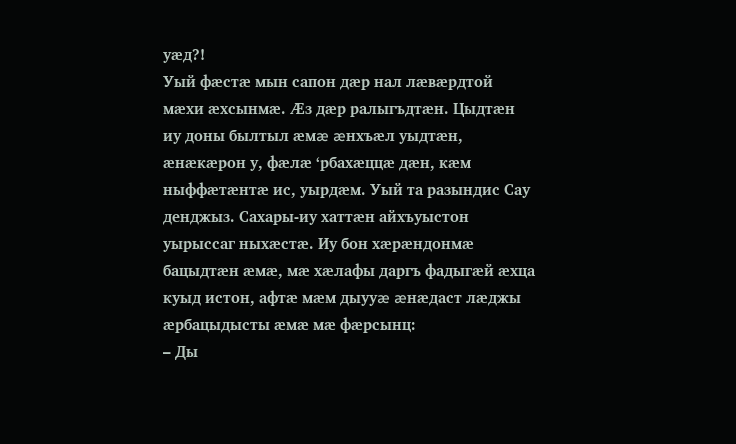уæд?!
Уый фæстæ мын сапон дæр нал лæвæрдтой мæхи æхсынмæ. Æз дæр ралыгъдтæн. Цыдтæн иу доны былтыл æмæ æнхъæл уыдтæн, æнæкæрон у, фæлæ ‘рбахæццæ дæн, кæм ныффæтæнтæ ис, уырдæм. Уый та разындис Сау денджыз. Сахары-иу хаттæн айхъуыстон уырыссаг ныхæстæ. Иу бон хæрæндонмæ бацыдтæн æмæ, мæ хæлафы даргъ фадыгæй æхца куыд истон, афтæ мæм дыууæ æнæдаст лæджы æрбацыдысты æмæ мæ фæрсынц:
– Ды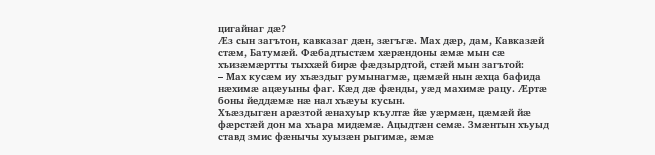цигайнаг дæ?
Æз сын загътон, кавказаг дæн, зæгъгæ. Мах дæр, дам, Кавказæй стæм, Батумæй. Фæбадтыстæм хæрæндоны æмæ мын сæ хъизæмæртты тыххæй бирæ фæдзырдтой, стæй мын загътой:
– Мах кусæм иу хъæздыг румынагмæ, цæмæй нын æхца бафида нæхимæ ацæуыны фаг. Кæд дæ фæнды, уæд махимæ рацу. Æртæ боны йеддæмæ нæ нал хъæуы кусын.
Хъæздыгæн арæзтой æнахуыр къултæ йæ уæрмæн, цæмæй йæ фæрстæй дон ма хъара мидæмæ. Ацыдтæн семæ. Змæнтын хъуыд ставд змис фæнычы хуызæн рыгимæ, æмæ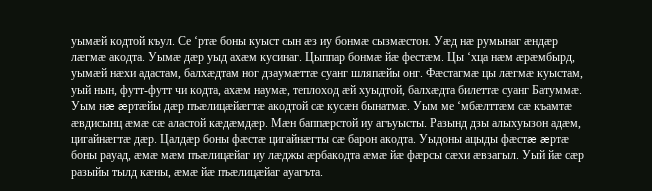уымæй кодтой къул. Се ‘ртæ боны куыст сын æз иу бонмæ сызмæстон. Уæд нæ румынаг æндæр лæгмæ акодта. Уымæ дæр уыд ахæм кусинаг. Цыппар бонмæ йæ фестæм. Цы ‘хца нæм æрæмбырд, уымæй нæхи адастам, балхæдтам ног дзаумæттæ суанг шляпæйы онг. Фæстагмæ цы лæгмæ куыстам, уый нын, футт-футт чи кодта, ахæм наумæ, теплоход æй хуыдтой, балхæдта билеттæ суанг Батуммæ.
Уым нæ æртæйы дæр пъæлицæйæгтæ акодтой сæ кусæн бынатмæ. Уым ме ‘мбæлттæм сæ къамтæ æвдисынц æмæ сæ аластой кæдæмдæр. Мæн баппæрстой иу агъуысты. Разынд дзы алыхуызон адæм, цигайнæгтæ дæр. Цалдæр боны фæстæ цигайнæгты сæ барон акодта. Уыдоны ацыды фæстæ æртæ боны рауад, æмæ мæм пъæлицæйаг иу лæджы æрбакодта æмæ йæ фæрсы сæхи æвзагыл. Уый йæ сæр разыйы тылд кæны, æмæ йæ пъæлицæйаг ауагъта.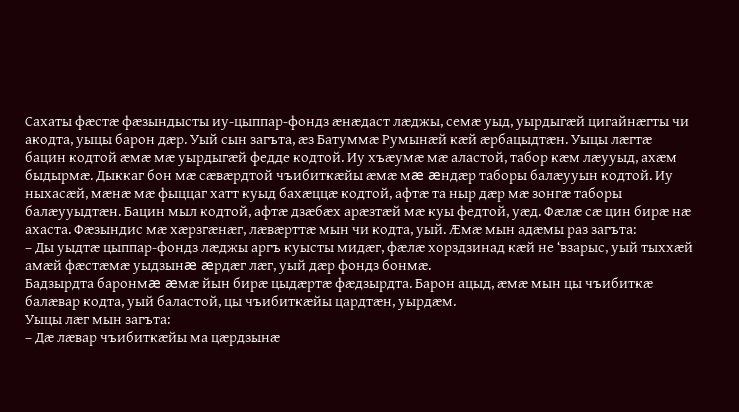Сахаты фæстæ фæзындысты иу-цыппар-фондз æнæдаст лæджы, семæ уыд, уырдыгæй цигайнæгты чи акодта, уыцы барон дæр. Уый сын загъта, æз Батуммæ Румынæй кæй æрбацыдтæн. Уыцы лæгтæ бацин кодтой æмæ мæ уырдыгæй федде кодтой. Иу хъæумæ мæ аластой, табор кæм лæууыд, ахæм быдырмæ. Дыккаг бон мæ сæвæрдтой чъибиткæйы æмæ мæ æндæр таборы балæууын кодтой. Иу ныхасæй, мæнæ мæ фыццаг хатт куыд бахæццæ кодтой, афтæ та ныр дæр мæ зонгæ таборы балæууыдтæн. Бацин мыл кодтой, афтæ дзæбæх арæзтæй мæ куы федтой, уæд. Фæлæ сæ цин бирæ нæ ахаста. Фæзындис мæ хæрзгæнæг, лæвæрттæ мын чи кодта, уый. Æмæ мын адæмы раз загъта:
– Ды уыдтæ цыппар-фондз лæджы аргъ куысты мидæг, фæлæ хорздзинад кæй не ‘взарыс, уый тыххæй амæй фæстæмæ уыдзынæ æрдæг лæг, уый дæр фондз бонмæ.
Бадзырдта баронмæ æмæ йын бирæ цыдæртæ фæдзырдта. Барон ацыд, æмæ мын цы чъибиткæ балæвар кодта, уый баластой, цы чъибиткæйы цардтæн, уырдæм.
Уыцы лæг мын загъта:
– Дæ лæвар чъибиткæйы ма цæрдзынæ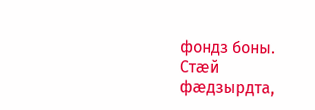фондз боны.
Стæй фæдзырдта,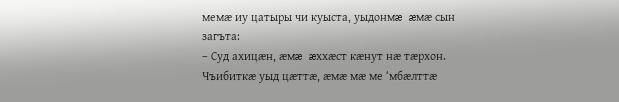мемæ иу цатыры чи куыста, уыдонмæ æмæ сын загъта:
– Суд ахицæн, æмæ æххæст кæнут нæ тæрхон.
Чъибиткæ уыд цæттæ, æмæ мæ ме ‘мбæлттæ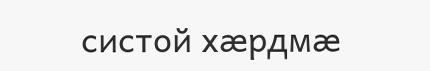систой хæрдмæ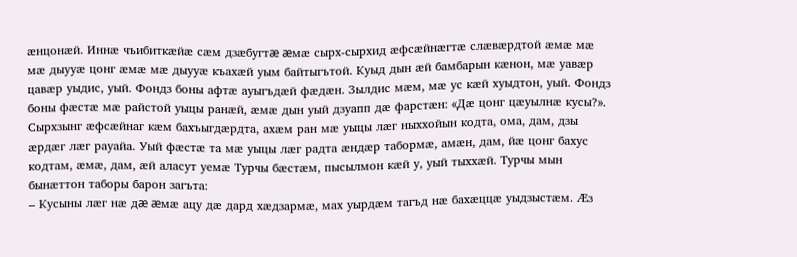æнцонæй. Иннæ чъибиткæйæ сæм дзæбугтæ æмæ сырх-сырхид æфсæйнæгтæ слæвæрдтой æмæ мæ мæ дыууæ цонг æмæ мæ дыууæ къахæй уым байтыгътой. Куыд дын æй бамбарын кæнон, мæ уавæр цавæр уыдис, уый. Фондз боны афтæ ауыгъдæй фæдæн. Зылдис мæм, мæ ус кæй хуыдтон, уый. Фондз боны фæстæ мæ райстой уыцы ранæй, æмæ дын уый дзуапп дæ фарстæн: «Дæ цонг цæуылнæ кусы?».
Сырхзынг æфсæйнаг кæм бахъыгдæрдта, ахæм ран мæ уыцы лæг ныххойын кодта, ома, дам, дзы æрдæг лæг рауайа. Уый фæстæ та мæ уыцы лæг радта æндæр табормæ, амæн, дам, йæ цонг бахус кодтам, æмæ, дам, æй аласут уемæ Турчы бæстæм, пысылмон кæй у, уый тыххæй. Турчы мын бынæттон таборы барон загъта:
– Кусыны лæг нæ дæ æмæ ацу дæ дард хæдзармæ, мах уырдæм тагъд нæ бахæццæ уыдзыстæм. Æз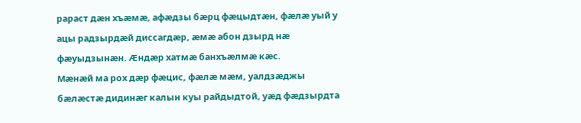рараст дæн хъæмæ, афæдзы бæрц фæцыдтæн, фæлæ уый у ацы радзырдæй диссагдæр, æмæ абон дзырд нæ фæуыдзынæн. Æндæр хатмæ банхъæлмæ кæс.
Мæнæй ма рох дæр фæцис, фæлæ мæм, уалдзæджы бæлæстæ дидинæг калын куы райдыдтой, уæд фæдзырдта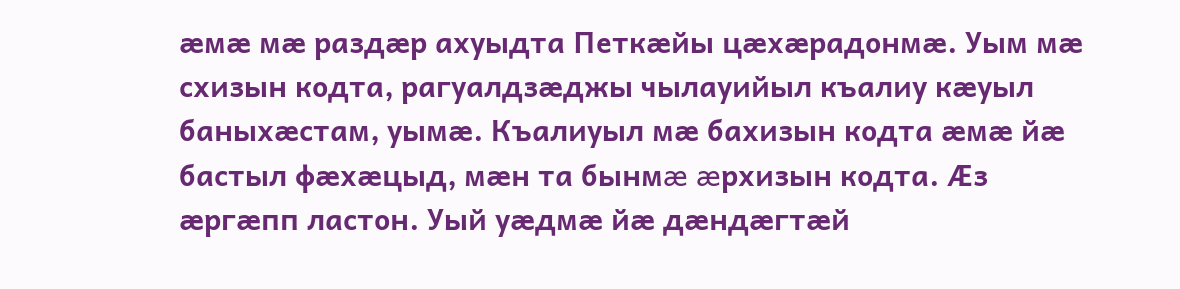æмæ мæ раздæр ахуыдта Петкæйы цæхæрадонмæ. Уым мæ схизын кодта, рагуалдзæджы чылауийыл къалиу кæуыл баныхæстам, уымæ. Къалиуыл мæ бахизын кодта æмæ йæ бастыл фæхæцыд, мæн та бынмæ æрхизын кодта. Æз æргæпп ластон. Уый уæдмæ йæ дæндæгтæй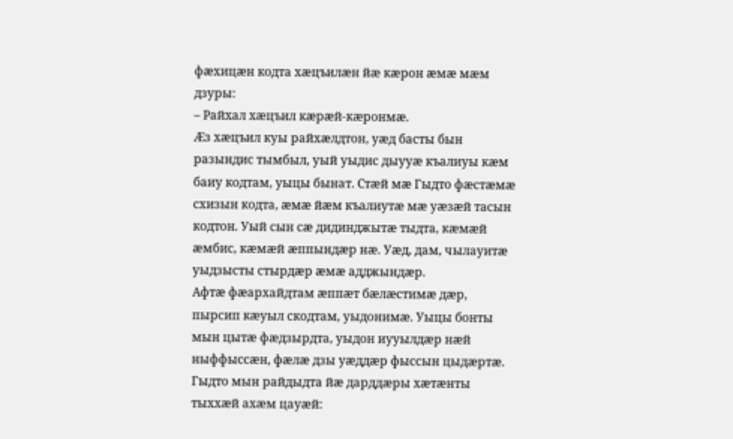фæхицæн кодта хæцъилæн йæ кæрон æмæ мæм дзуры:
– Райхал хæцъил кæрæй-кæронмæ.
Æз хæцъил куы райхæлдтон, уæд басты бын разындис тымбыл, уый уыдис дыууæ къалиуы кæм баиу кодтам, уыцы бынат. Стæй мæ Гыдто фæстæмæ схизын кодта, æмæ йæм къалиутæ мæ уæзæй тасын кодтон. Уый сын сæ дидинджытæ тыдта, кæмæй æмбис, кæмæй æппындæр нæ. Уæд, дам, чылауитæ уыдзысты стырдæр æмæ адджындæр.
Афтæ фæархайдтам æппæт бæлæстимæ дæр, пырсип кæуыл скодтам, уыдонимæ. Уыцы бонты мын цытæ фæдзырдта, уыдон иууылдæр нæй ныффыссæн, фæлæ дзы уæддæр фыссын цыдæртæ.
Гыдто мын райдыдта йæ дарддæры хæтæнты тыххæй ахæм цауæй: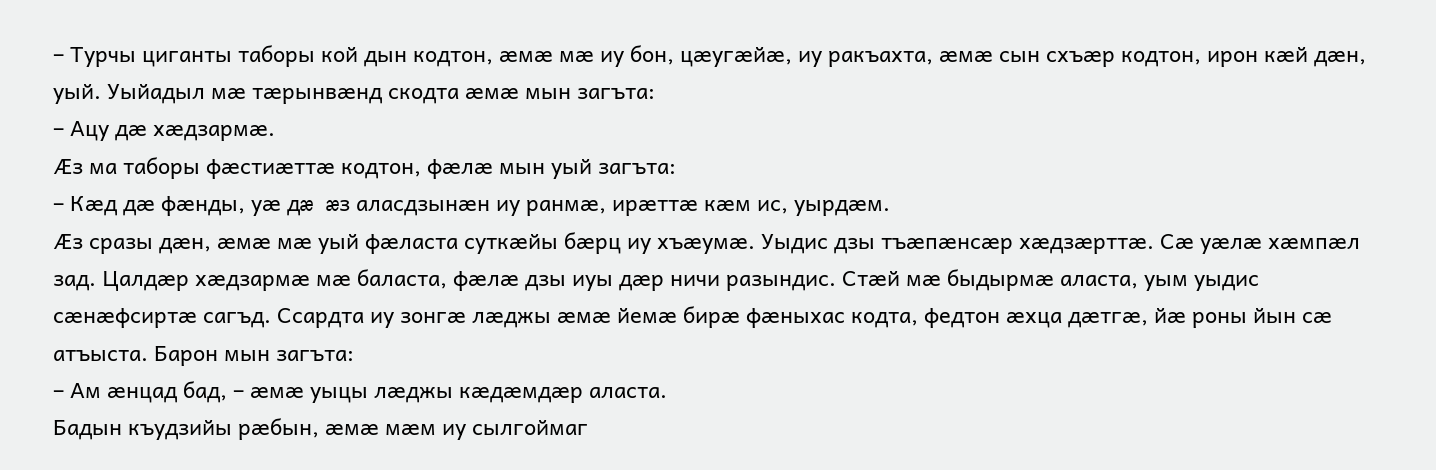– Турчы циганты таборы кой дын кодтон, æмæ мæ иу бон, цæугæйæ, иу ракъахта, æмæ сын схъæр кодтон, ирон кæй дæн, уый. Уыйадыл мæ тæрынвæнд скодта æмæ мын загъта:
– Ацу дæ хæдзармæ.
Æз ма таборы фæстиæттæ кодтон, фæлæ мын уый загъта:
– Кæд дæ фæнды, уæ дæ æз аласдзынæн иу ранмæ, ирæттæ кæм ис, уырдæм.
Æз сразы дæн, æмæ мæ уый фæласта суткæйы бæрц иу хъæумæ. Уыдис дзы тъæпæнсæр хæдзæрттæ. Сæ уæлæ хæмпæл зад. Цалдæр хæдзармæ мæ баласта, фæлæ дзы иуы дæр ничи разындис. Стæй мæ быдырмæ аласта, уым уыдис сæнæфсиртæ сагъд. Ссардта иу зонгæ лæджы æмæ йемæ бирæ фæныхас кодта, федтон æхца дæтгæ, йæ роны йын сæ атъыста. Барон мын загъта:
– Ам æнцад бад, – æмæ уыцы лæджы кæдæмдæр аласта.
Бадын къудзийы рæбын, æмæ мæм иу сылгоймаг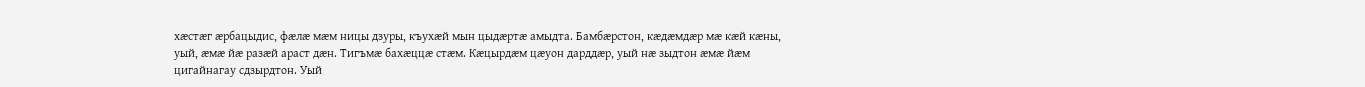хæстæг æрбацыдис, фæлæ мæм ницы дзуры, къухæй мын цыдæртæ амыдта. Бамбæрстон, кæдæмдæр мæ кæй кæны, уый, æмæ йæ разæй араст дæн. Тигъмæ бахæццæ стæм. Кæцырдæм цæуон дарддæр, уый нæ зыдтон æмæ йæм цигайнагау сдзырдтон. Уый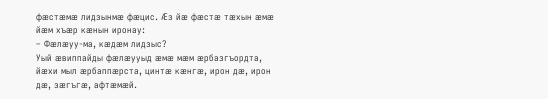фæстæмæ лидзынмæ фæцис. Æз йæ фæстæ тæхын æмæ йæм хъæр кæнын иронау:
– Фæлæуу-ма, кæдæм лидзыс?
Уый æвиппайды фæлæууыд æмæ мæм æрбазгъордта, йæхи мыл æрбаппæрста, цинтæ кæнгæ, ирон дæ, ирон дæ, зæгъгæ, афтæмæй.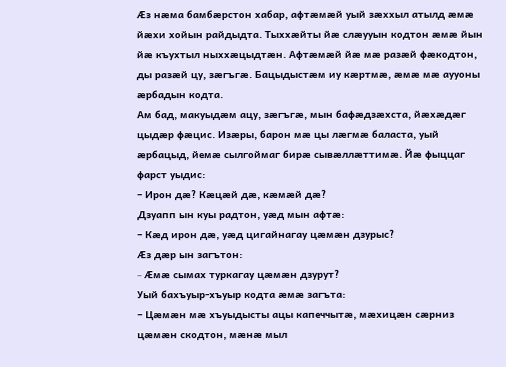Æз нæма бамбæрстон хабар, афтæмæй уый зæххыл атылд æмæ йæхи хойын райдыдта. Тыххæйты йæ слæууын кодтон æмæ йын йæ къухтыл ныххæцыдтæн. Афтæмæй йæ мæ разæй фæкодтон, ды разæй цу, зæгъгæ. Бацыдыстæм иу кæртмæ, æмæ мæ аууоны æрбадын кодта.
Ам бад, макуыдæм ацу, зæгъгæ, мын бафæдзæхста, йæхæдæг цыдæр фæцис. Изæры, барон мæ цы лæгмæ баласта, уый æрбацыд, йемæ сылгоймаг бирæ сывæллæттимæ. Йæ фыццаг фарст уыдис:
– Ирон дæ? Кæцæй дæ, кæмæй дæ?
Дзуапп ын куы радтон, уæд мын афтæ:
– Кæд ирон дæ, уæд цигайнагау цæмæн дзурыс?
Æз дæр ын загътон:
– Æмæ сымах туркагау цæмæн дзурут?
Уый бахъуыр-хъуыр кодта æмæ загъта:
– Цæмæн мæ хъуыдысты ацы капеччытæ, мæхицæн сæрниз цæмæн скодтон, мæнæ мыл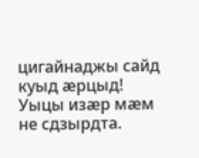цигайнаджы сайд куыд æрцыд!
Уыцы изæр мæм не сдзырдта.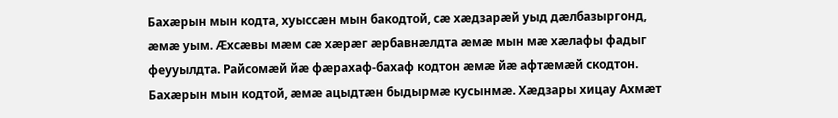Бахæрын мын кодта, хуыссæн мын бакодтой, сæ хæдзарæй уыд дæлбазыргонд, æмæ уым. Æхсæвы мæм сæ хæрæг æрбавнæлдта æмæ мын мæ хæлафы фадыг феууылдта. Райсомæй йæ фæрахаф-бахаф кодтон æмæ йæ афтæмæй скодтон. Бахæрын мын кодтой, æмæ ацыдтæн быдырмæ кусынмæ. Хæдзары хицау Ахмæт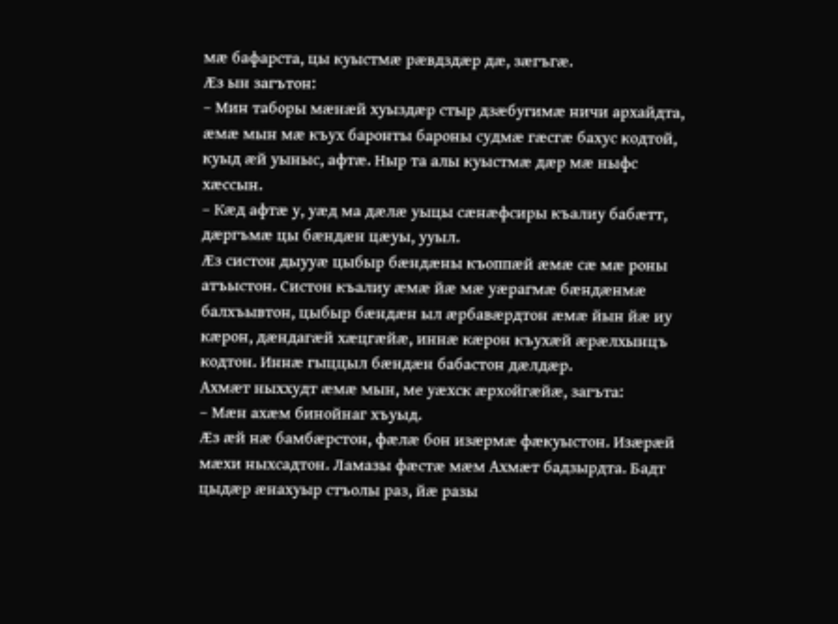мæ бафарста, цы куыстмæ рæвдздæр дæ, зæгъгæ.
Æз ын загътон:
– Мин таборы мæнæй хуыздæр стыр дзæбугимæ ничи архайдта, æмæ мын мæ къух баронты бароны судмæ гæсгæ бахус кодтой, куыд æй уыныс, афтæ. Ныр та алы куыстмæ дæр мæ ныфс хæссын.
– Кæд афтæ у, уæд ма дæлæ уыцы сæнæфсиры къалиу бабæтт, дæргъмæ цы бæндæн цæуы, ууыл.
Æз систон дыууæ цыбыр бæндæны къоппæй æмæ сæ мæ роны атъыстон. Систон къалиу æмæ йæ мæ уæрагмæ бæндæнмæ балхъывтон, цыбыр бæндæн ыл æрбавæрдтон æмæ йын йæ иу кæрон, дæндагæй хæцгæйæ, иннæ кæрон къухæй æрæлхынцъ кодтон. Иннæ гыццыл бæндæн бабастон дæлдæр.
Ахмæт ныххудт æмæ мын, ме уæхск æрхойгæйæ, загъта:
– Мæн ахæм бинойнаг хъуыд.
Æз æй нæ бамбæрстон, фæлæ бон изæрмæ фæкуыстон. Изæрæй мæхи ныхсадтон. Ламазы фæстæ мæм Ахмæт бадзырдта. Бадт цыдæр æнахуыр стъолы раз, йæ разы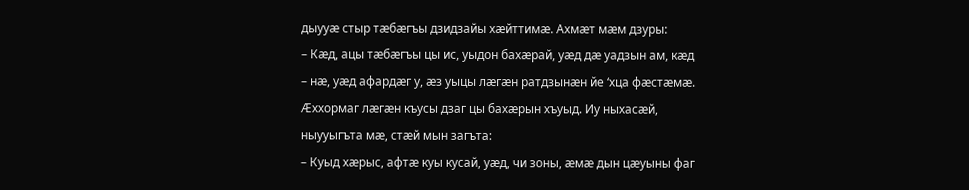дыууæ стыр тæбæгъы дзидзайы хæйттимæ. Ахмæт мæм дзуры:
– Кæд, ацы тæбæгъы цы ис, уыдон бахæрай, уæд дæ уадзын ам, кæд – нæ, уæд афардæг у, æз уыцы лæгæн ратдзынæн йе ‘хца фæстæмæ.
Æххормаг лæгæн къусы дзаг цы бахæрын хъуыд. Иу ныхасæй, ныууыгъта мæ, стæй мын загъта:
– Куыд хæрыс, афтæ куы кусай, уæд, чи зоны, æмæ дын цæуыны фаг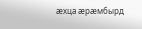æхца æрæмбырд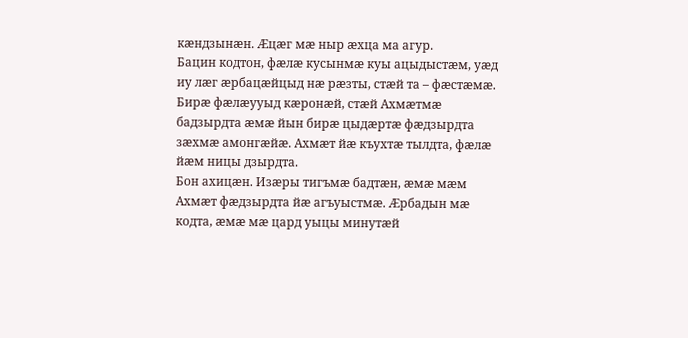кæндзынæн. Æцæг мæ ныр æхца ма агур.
Бацин кодтон, фæлæ кусынмæ куы ацыдыстæм, уæд иу лæг æрбацæйцыд нæ рæзты, стæй та – фæстæмæ. Бирæ фæлæууыд кæронæй, стæй Ахмæтмæ бадзырдта æмæ йын бирæ цыдæртæ фæдзырдта зæхмæ амонгæйæ. Ахмæт йæ къухтæ тылдта, фæлæ йæм ницы дзырдта.
Бон ахицæн. Изæры тигъмæ бадтæн, æмæ мæм Ахмæт фæдзырдта йæ агъуыстмæ. Æрбадын мæ кодта, æмæ мæ цард уыцы минутæй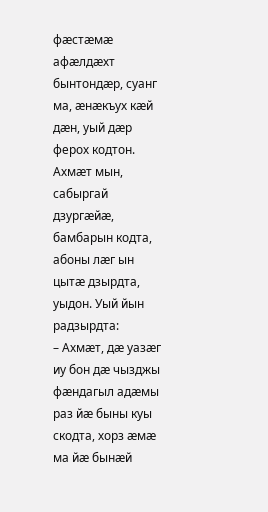фæстæмæ афæлдæхт бынтондæр, суанг ма, æнæкъух кæй дæн, уый дæр ферох кодтон. Ахмæт мын, сабыргай дзургæйæ, бамбарын кодта, абоны лæг ын цытæ дзырдта, уыдон. Уый йын радзырдта:
– Ахмæт, дæ уазæг иу бон дæ чызджы фæндагыл адæмы раз йæ быны куы скодта, хорз æмæ ма йæ бынæй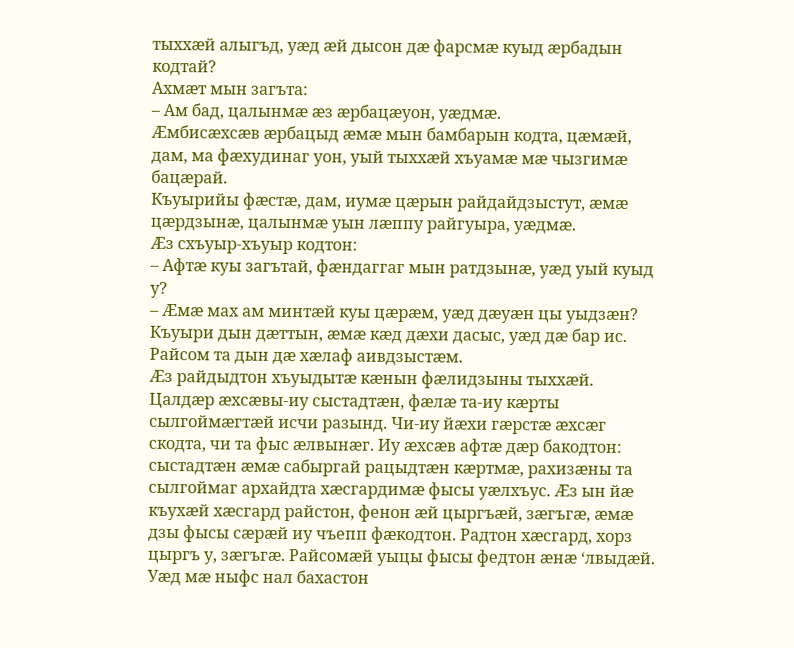тыххæй алыгъд, уæд æй дысон дæ фарсмæ куыд æрбадын кодтай?
Ахмæт мын загъта:
– Ам бад, цалынмæ æз æрбацæуон, уæдмæ.
Æмбисæхсæв æрбацыд æмæ мын бамбарын кодта, цæмæй, дам, ма фæхудинаг уон, уый тыххæй хъуамæ мæ чызгимæ бацæрай.
Къуырийы фæстæ, дам, иумæ цæрын райдайдзыстут, æмæ цæрдзынæ, цалынмæ уын лæппу райгуыра, уæдмæ.
Æз схъуыр-хъуыр кодтон:
– Афтæ куы загътай, фæндаггаг мын ратдзынæ, уæд уый куыд у?
– Æмæ мах ам минтæй куы цæрæм, уæд дæуæн цы уыдзæн? Къуыри дын дæттын, æмæ кæд дæхи дасыс, уæд дæ бар ис. Райсом та дын дæ хæлаф аивдзыстæм.
Æз райдыдтон хъуыдытæ кæнын фæлидзыны тыххæй. Цалдæр æхсæвы-иу сыстадтæн, фæлæ та-иу кæрты сылгоймæгтæй исчи разынд. Чи-иу йæхи гæрстæ æхсæг скодта, чи та фыс æлвынæг. Иу æхсæв афтæ дæр бакодтон: сыстадтæн æмæ сабыргай рацыдтæн кæртмæ, рахизæны та сылгоймаг архайдта хæсгардимæ фысы уæлхъус. Æз ын йæ къухæй хæсгард райстон, фенон æй цыргъæй, зæгъгæ, æмæ дзы фысы сæрæй иу чъепп фæкодтон. Радтон хæсгард, хорз цыргъ у, зæгъгæ. Райсомæй уыцы фысы федтон æнæ ‘лвыдæй. Уæд мæ ныфс нал бахастон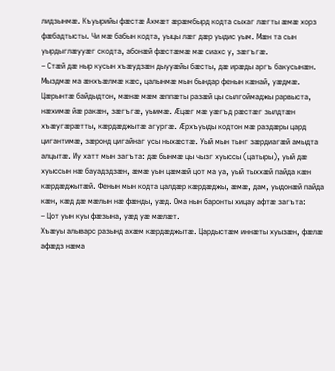лидзынмæ. Къуырийы фæстæ Ахмæт æрæмбырд кодта сыхаг лæгты æмæ хорз фæбадтысты. Чи мæ бабын кодта, уыцы лæг дæр уыдис уым. Мæн та сын уырдыглæууæг скодта, абонæй фæстæмæ мæ сиахс у, зæгъгæ.
– Стæй дæ ныр кусын хъæудзæн дыууæйы бæсты, дæ ирæды аргъ бакусынæн. Мыздмæ ма æнхъæлмæ кæс, цалынмæ мын бындар фенын кæнай, уæдмæ.
Цæрынтæ байдыдтон, мæнæ мæм æппæты разæй цы сылгоймаджы рарвыста, нæхимæ йæ ракæн, зæгъгæ, уыимæ. Æцæг мæ уæгъд рæстæг зылдтæн хъæугæрæтты, кæрдæджытæ агургæ. Æрхъуыды кодтон мæ раздæры цард цигантимæ, зæронд цигайнаг усы ныхæстæ. Уый мын тынг зæрдиагæй амыдта алцытæ. Иу хатт мын загъта: дæ бынмæ цы чызг хуыссы (цатыры), уый дæ хуыссын нæ бауадздзæн, æмæ уын цæмæй цот ма уа, уый тыххæй пайда кæн кæрдæджытæй. Фенын мын кодта цалдæр кæрдæджы, æмæ, дам, уыдонæй пайда кæн, кæд дæ мæлын нæ фæнды, уæд. Ома нын баронты хицау афтæ загъта:
– Цот уын куы фæзына, уæд уæ мæлæт.
Хъæуы алыварс разынд ахæм кæрдæджытæ. Цардыстæм иннæты хуызæн, фæлæ афæдз нæма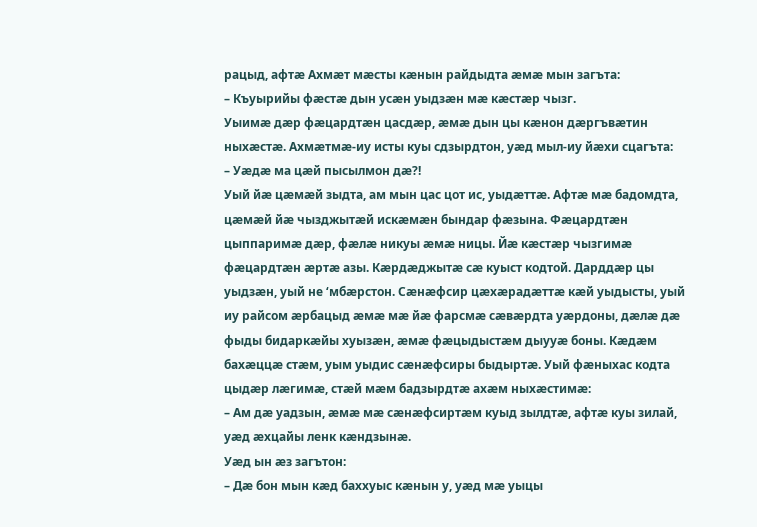рацыд, афтæ Ахмæт мæсты кæнын райдыдта æмæ мын загъта:
– Къуырийы фæстæ дын усæн уыдзæн мæ кæстæр чызг.
Уыимæ дæр фæцардтæн цасдæр, æмæ дын цы кæнон дæргъвæтин ныхæстæ. Ахмæтмæ-иу исты куы сдзырдтон, уæд мыл-иу йæхи сцагъта:
– Уæдæ ма цæй пысылмон дæ?!
Уый йæ цæмæй зыдта, ам мын цас цот ис, уыдæттæ. Афтæ мæ бадомдта, цæмæй йæ чызджытæй искæмæн бындар фæзына. Фæцардтæн цыппаримæ дæр, фæлæ никуы æмæ ницы. Йæ кæстæр чызгимæ фæцардтæн æртæ азы. Кæрдæджытæ сæ куыст кодтой. Дарддæр цы уыдзæн, уый не ‘мбæрстон. Сæнæфсир цæхæрадæттæ кæй уыдысты, уый иу райсом æрбацыд æмæ мæ йæ фарсмæ сæвæрдта уæрдоны, дæлæ дæ фыды бидаркæйы хуызæн, æмæ фæцыдыстæм дыууæ боны. Кæдæм бахæццæ стæм, уым уыдис сæнæфсиры быдыртæ. Уый фæныхас кодта цыдæр лæгимæ, стæй мæм бадзырдтæ ахæм ныхæстимæ:
– Ам дæ уадзын, æмæ мæ сæнæфсиртæм куыд зылдтæ, афтæ куы зилай, уæд æхцайы ленк кæндзынæ.
Уæд ын æз загътон:
– Дæ бон мын кæд баххуыс кæнын у, уæд мæ уыцы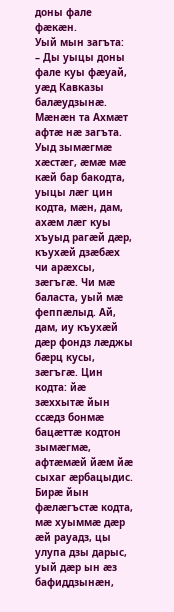доны фале фæкæн.
Уый мын загъта:
– Ды уыцы доны фале куы фæуай, уæд Кавказы балæудзынæ. Мæнæн та Ахмæт афтæ нæ загъта.
Уыд зымæгмæ хæстæг, æмæ мæ кæй бар бакодта, уыцы лæг цин кодта, мæн, дам, ахæм лæг куы хъуыд рагæй дæр, къухæй дзæбæх чи арæхсы, зæгъгæ. Чи мæ баласта, уый мæ феппæлыд. Ай, дам, иу къухæй дæр фондз лæджы бæрц кусы, зæгъгæ. Цин кодта: йæ зæххытæ йын ссæдз бонмæ бацæттæ кодтон зымæгмæ, афтæмæй йæм йæ сыхаг æрбацыдис. Бирæ йын фæлæгъстæ кодта, мæ хуыммæ дæр æй рауадз, цы улупа дзы дарыс, уый дæр ын æз бафиддзынæн,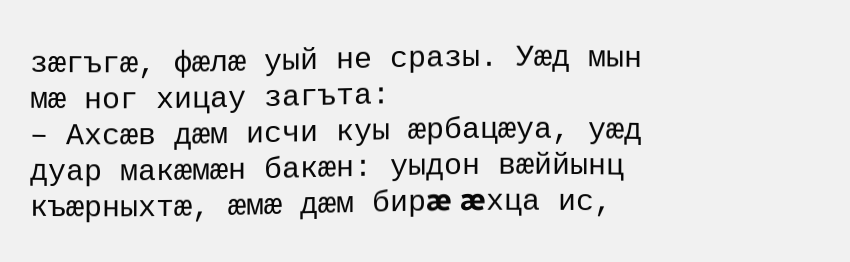зæгъгæ, фæлæ уый не сразы. Уæд мын мæ ног хицау загъта:
– Ахсæв дæм исчи куы æрбацæуа, уæд дуар макæмæн бакæн: уыдон вæййынц къæрныхтæ, æмæ дæм бирæ æхца ис,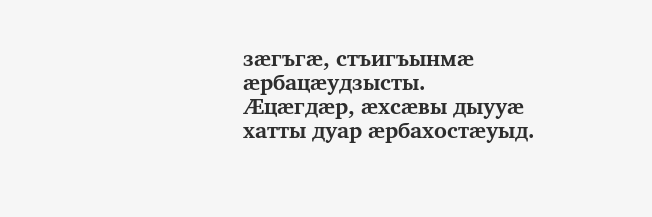зæгъгæ, стъигъынмæ æрбацæудзысты.
Æцæгдæр, æхсæвы дыууæ хатты дуар æрбахостæуыд.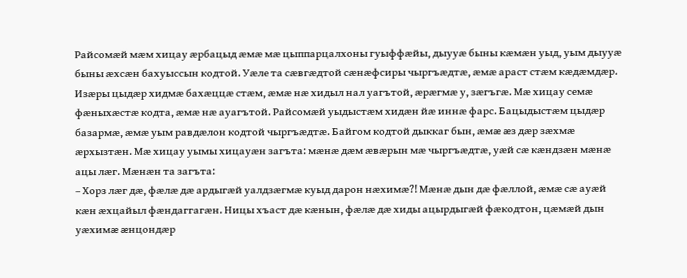Райсомæй мæм хицау æрбацыд æмæ мæ цыппарцалхоны гуыффæйы, дыууæ быны кæмæн уыд, уым дыууæ быны æхсæн бахуыссын кодтой. Уæле та сæвгæдтой сæнæфсиры чыргъæдтæ, æмæ араст стæм кæдæмдæр. Изæры цыдæр хидмæ бахæццæ стæм, æмæ нæ хидыл нал уагътой, æрæгмæ у, зæгъгæ. Мæ хицау семæ фæныхæстæ кодта, æмæ нæ ауагътой. Райсомæй уыдыстæм хидæн йæ иннæ фарс. Бацыдыстæм цыдæр базармæ, æмæ уым равдæлон кодтой чыргъæдтæ. Байгом кодтой дыккаг бын, æмæ æз дæр зæхмæ æрхызтæн. Мæ хицау уымы хицауæн загъта: мæнæ дæм æвæрын мæ чыргъæдтæ, уæй сæ кæндзæн мæнæ ацы лæг. Мæнæн та загъта:
– Хорз лæг дæ, фæлæ дæ ардыгæй уалдзæгмæ куыд дарон нæхимæ?! Мæнæ дын дæ фæллой, æмæ сæ ауæй кæн æхцайыл фæндаггагæн. Ницы хъаст дæ кæнын, фæлæ дæ хиды ацырдыгæй фæкодтон, цæмæй дын уæхимæ æнцондæр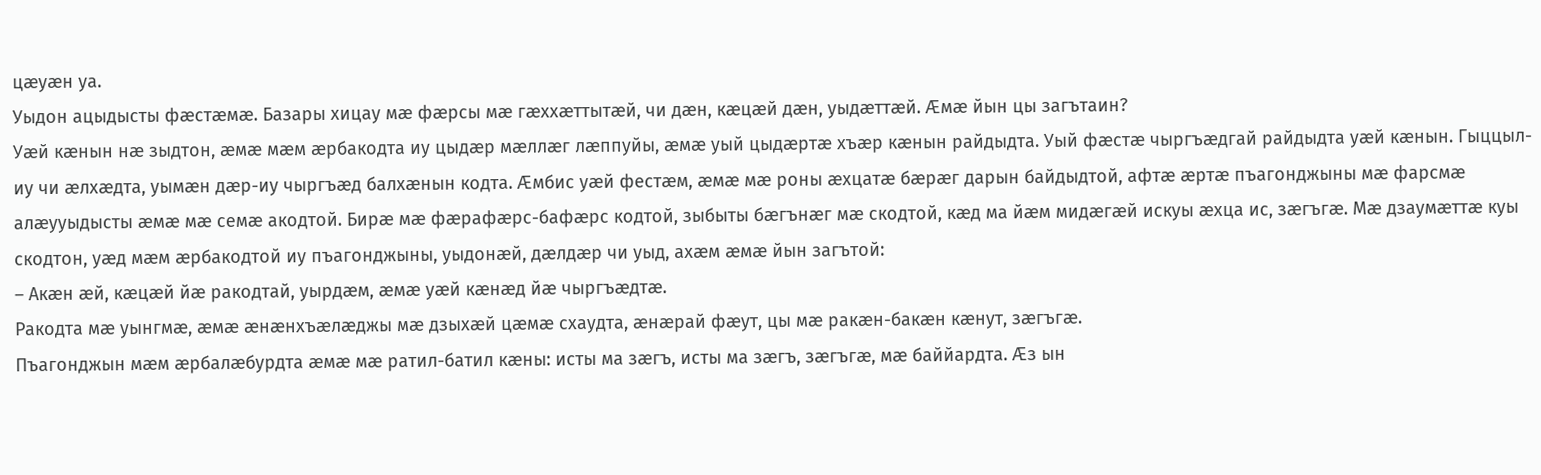цæуæн уа.
Уыдон ацыдысты фæстæмæ. Базары хицау мæ фæрсы мæ гæххæттытæй, чи дæн, кæцæй дæн, уыдæттæй. Æмæ йын цы загътаин?
Уæй кæнын нæ зыдтон, æмæ мæм æрбакодта иу цыдæр мæллæг лæппуйы, æмæ уый цыдæртæ хъæр кæнын райдыдта. Уый фæстæ чыргъæдгай райдыдта уæй кæнын. Гыццыл-иу чи æлхæдта, уымæн дæр-иу чыргъæд балхæнын кодта. Æмбис уæй фестæм, æмæ мæ роны æхцатæ бæрæг дарын байдыдтой, афтæ æртæ пъагонджыны мæ фарсмæ алæууыдысты æмæ мæ семæ акодтой. Бирæ мæ фæрафæрс-бафæрс кодтой, зыбыты бæгънæг мæ скодтой, кæд ма йæм мидæгæй искуы æхца ис, зæгъгæ. Мæ дзаумæттæ куы скодтон, уæд мæм æрбакодтой иу пъагонджыны, уыдонæй, дæлдæр чи уыд, ахæм æмæ йын загътой:
– Акæн æй, кæцæй йæ ракодтай, уырдæм, æмæ уæй кæнæд йæ чыргъæдтæ.
Ракодта мæ уынгмæ, æмæ æнæнхъæлæджы мæ дзыхæй цæмæ схаудта, æнæрай фæут, цы мæ ракæн-бакæн кæнут, зæгъгæ.
Пъагонджын мæм æрбалæбурдта æмæ мæ ратил-батил кæны: исты ма зæгъ, исты ма зæгъ, зæгъгæ, мæ баййардта. Æз ын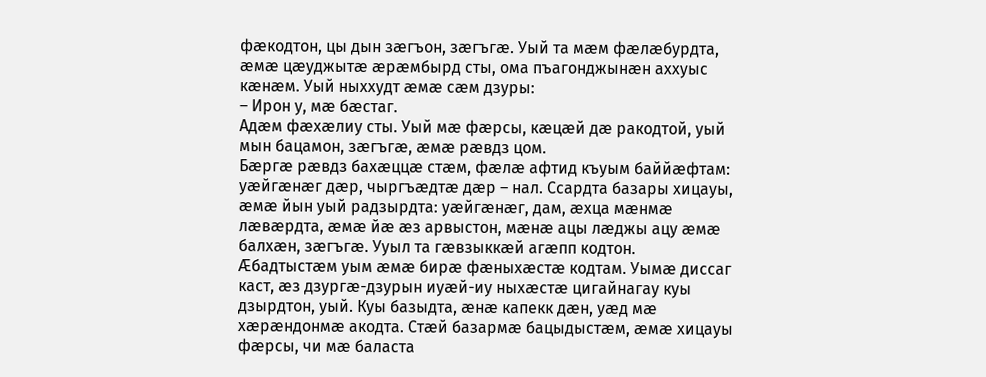фæкодтон, цы дын зæгъон, зæгъгæ. Уый та мæм фæлæбурдта, æмæ цæуджытæ æрæмбырд сты, ома пъагонджынæн аххуыс кæнæм. Уый ныххудт æмæ сæм дзуры:
– Ирон у, мæ бæстаг.
Адæм фæхæлиу сты. Уый мæ фæрсы, кæцæй дæ ракодтой, уый мын бацамон, зæгъгæ, æмæ рæвдз цом.
Бæргæ рæвдз бахæццæ стæм, фæлæ афтид къуым баййæфтам: уæйгæнæг дæр, чыргъæдтæ дæр – нал. Ссардта базары хицауы, æмæ йын уый радзырдта: уæйгæнæг, дам, æхца мæнмæ лæвæрдта, æмæ йæ æз арвыстон, мæнæ ацы лæджы ацу æмæ балхæн, зæгъгæ. Ууыл та гæвзыккæй агæпп кодтон.
Æбадтыстæм уым æмæ бирæ фæныхæстæ кодтам. Уымæ диссаг каст, æз дзургæ-дзурын иуæй-иу ныхæстæ цигайнагау куы дзырдтон, уый. Куы базыдта, æнæ капекк дæн, уæд мæ хæрæндонмæ акодта. Стæй базармæ бацыдыстæм, æмæ хицауы фæрсы, чи мæ баласта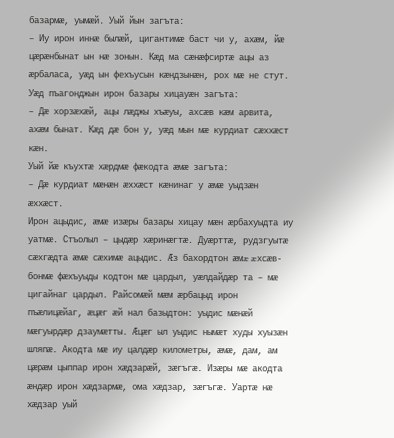базармæ, уымæй. Уый йын загъта:
– Иу ирон иннæ былæй, цигантимæ баст чи у, ахæм, йæ цæрæнбынат ын нæ зонын. Кæд ма сæнæфсиртæ ацы аз æрбаласа, уæд ын фехъусын кæндзынæн, рох мæ не стут.
Уæд пъагонджын ирон базары хицауæн загъта:
– Дæ хорзæхæй, ацы лæджы хъæуы, ахсæв кæм арвита, ахæм бынат. Кæд дæ бон у, уæд мын мæ курдиат сæххæст кæн.
Уый йæ къухтæ хæрдмæ фæкодта æмæ загъта:
– Дæ курдиат мæнæн æххæст кæнинаг у æмæ уыдзæн æххæст.
Ирон ацыдис, æмæ изæры базары хицау мæн æрбахуыдта иу уатмæ. Стъолыл – цыдæр хæринæгтæ. Дуæрттæ, рудзгуытæ сæхгæдта æмæ сæхимæ ацыдис. Æз бахордтон æмæ æхсæв-бонмæ фæхъуыды кодтон мæ цардыл, уæлдайдæр та – мæ цигайнаг цардыл. Райсомæй мæм æрбацыд ирон пъæлицæйаг, æцæг æй нал базыдтон: уыдис мæнæй мæгуырдæр дзаумæтты. Æцæг ыл уыдис нымæт худы хуызæн шляпæ. Акодта мæ иу цалдæр километры, æмæ, дам, ам цæрæм цыппар ирон хæдзарæй, зæгъгæ. Изæры мæ акодта æндæр ирон хæдзармæ, ома хæдзар, зæгъгæ. Уартæ нæ хæдзар уый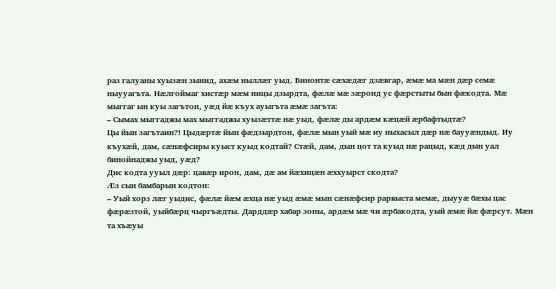раз галуаны хуызæн зынид, ахæм ныллæг уыд. Бинонтæ сæхæдæг дзæвгар, æмæ ма мæн дæр семæ ныууагъта. Нæлгоймаг хистæр мæм ницы дзырдта, фæлæ мæ зæронд ус фæрстыты бын фæкодта. Мæ мыггаг ын куы загътон, уæд йæ къух ауыгъта æмæ загъта:
– Сымах мыггаджы мах мыггаджы хуызæттæ нæ уыд, фæлæ ды ардæм кæцæй æрбафтыдтæ?
Цы йын загътаин?! Цыдæртæ йын фæдзырдтон, фæлæ мын уый мæ иу ныхасыл дæр нæ баууæндыд. Иу къухæй, дам, сæнæфсиры куыст куыд кодтай? Стæй, дам, дын цот та куыд нæ рацыд, кæд дын уал бинойнаджы уыд, уæд?
Дис кодта ууыл дæр: цавæр ирон, дам, дæ ам йæхицæн æххуырст скодта?
Æз сын бамбарын кодтон:
– Уый хорз лæг уыдис, фæлæ йæм æхца нæ уыд æмæ мын сæнæфсир рарвыста мемæ, дыууæ бæхы цас фæрæзтой, уыйбæрц чыргъæдты. Дарддæр хабар зоны, ардæм мæ чи æрбакодта, уый æмæ йæ фæрсут. Мæн та хъæуы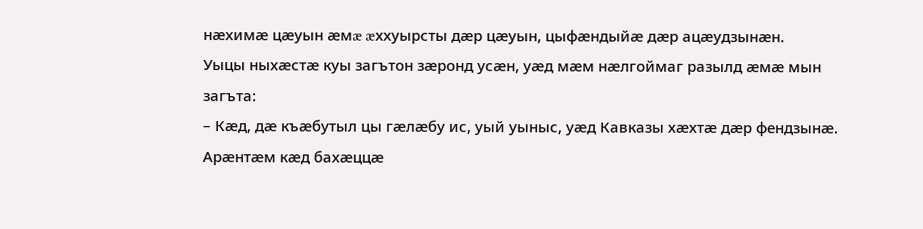нæхимæ цæуын æмæ æххуырсты дæр цæуын, цыфæндыйæ дæр ацæудзынæн.
Уыцы ныхæстæ куы загътон зæронд усæн, уæд мæм нæлгоймаг разылд æмæ мын загъта:
– Кæд, дæ къæбутыл цы гæлæбу ис, уый уыныс, уæд Кавказы хæхтæ дæр фендзынæ. Арæнтæм кæд бахæццæ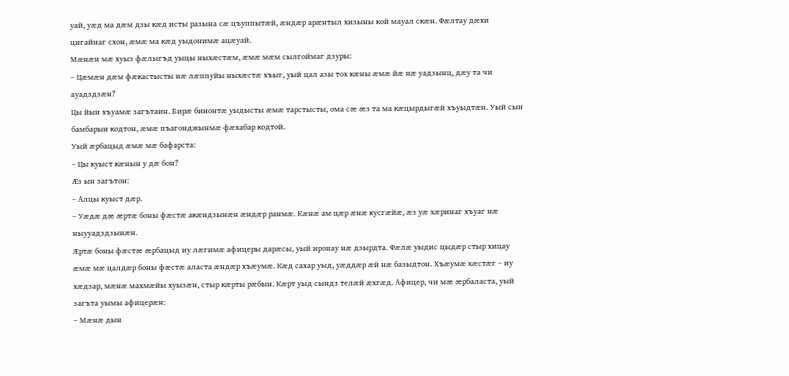уай, уæд ма дæм дзы кæд исты разына сæ цъуппытæй, æндæр арæнтыл хизыны кой мауал скæн. Фæлтау дæхи цигайнаг схон, æмæ ма кæд уыдонимæ ацæуай.
Мæнæн мæ хуыз фæлыгъд уыцы ныхæстæм, æмæ мæм сылгоймаг дзуры:
– Цæмæн дæм фæкастысты нæ лæппуйы ныхæстæ хъыг, уый цал азы тох кæны æмæ йæ нæ уадзынц, дæу та чи ауадздзæн?
Цы йын хъуамæ загътаин. Бирæ бинонтæ уыдысты æмæ тарстысты, ома сæ æз та ма кæцырдыгæй хъуыдтæн. Уый сын бамбарын кодтон, æмæ пъагонджынмæ фæхабар кодтой.
Уый æрбацыд æмæ мæ бафарста:
– Цы куыст кæнын у дæ бон?
Æз ын загътон:
– Алцы куыст дæр.
– Уæдæ дæ æртæ боны фæстæ акæндзынæн æндæр ранмæ. Кæнæ ам цæр æнæ кусгæйæ, æз уæ хæринаг хъуаг нæ ныууадздзынæн.
Æртæ боны фæстæ æрбацыд иу лæгимæ афицеры дарæсы, уый иронау нæ дзырдта. Фæлæ уыдис цыдæр стыр хицау æмæ мæ цалдæр боны фæстæ аласта æндæр хъæумæ. Кæд сахар уыд, уæддæр æй нæ базыдтон. Хъæумæ хæстæг – иу хæдзар, мæнæ махмæйы хуызæн, стыр кæрты рæбын. Кæрт уыд сындз телæй æхгæд. Афицер, чи мæ æрбаласта, уый загъта уымы афицерæн:
– Мæнæ дын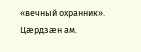«вечный охранник». Цæрдзæн ам.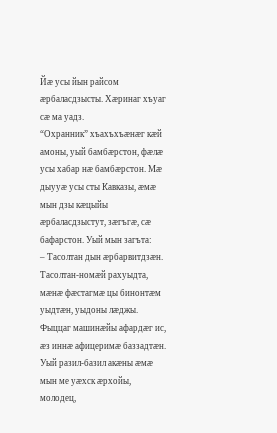Йæ усы йын райсом æрбаласдзысты. Хæринаг хъуаг сæ ма уадз.
“Охранник” хъахъхъæнæг кæй амоны, уый бамбæрстон, фæлæ усы хабар нæ бамбæрстон. Мæ дыууæ усы сты Кавказы, æмæ мын дзы кæцыйы æрбаласдзыстут, зæгъгæ, сæ бафарстон. Уый мын загъта:
– Тасолтан дын æрбарвитдзæн.
Тасолтан-номæй рахуыдта, мæнæ фæстагмæ цы бинонтæм уыдтæн, уыдоны лæджы.
Фыццаг машинæйы афардæг ис, æз иннæ афицеримæ баззадтæн. Уый разил-базил акæны æмæ мын ме уæхск æрхойы, молодец,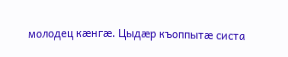молодец кæнгæ. Цыдæр къоппытæ систа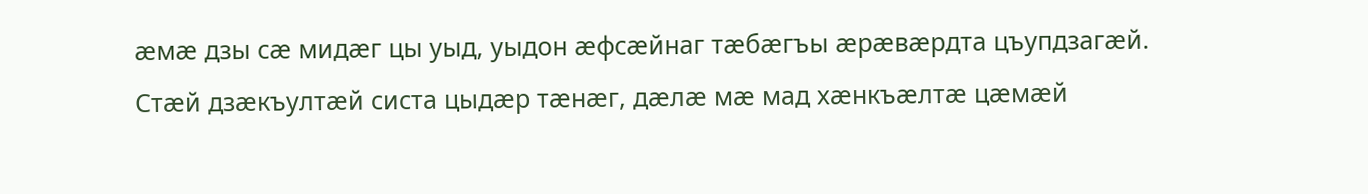æмæ дзы сæ мидæг цы уыд, уыдон æфсæйнаг тæбæгъы æрæвæрдта цъупдзагæй. Стæй дзæкъултæй систа цыдæр тæнæг, дæлæ мæ мад хæнкъæлтæ цæмæй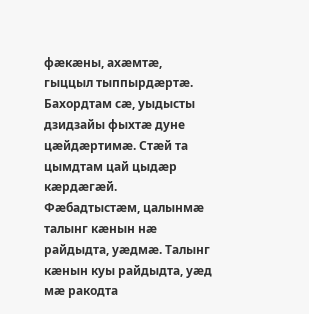фæкæны, ахæмтæ, гыццыл тыппырдæртæ. Бахордтам сæ, уыдысты дзидзайы фыхтæ дуне цæйдæртимæ. Стæй та цымдтам цай цыдæр кæрдæгæй. Фæбадтыстæм, цалынмæ талынг кæнын нæ райдыдта, уæдмæ. Талынг кæнын куы райдыдта, уæд мæ ракодта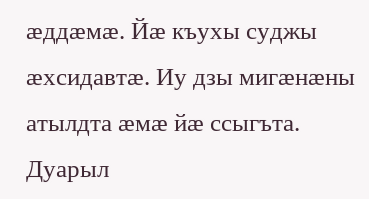æддæмæ. Йæ къухы суджы æхсидавтæ. Иу дзы мигæнæны атылдта æмæ йæ ссыгъта. Дуарыл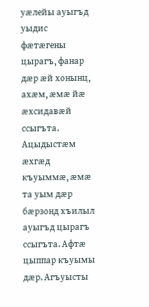уæлейы ауыгъд уыдис фæтæгены цырагъ, фанар дæр æй хонынц, ахæм, æмæ йæ æхсидавæй ссыгъта. Ацыдыстæм æхгæд къуыммæ, æмæ та уым дæр бæрзонд хъилыл ауыгъд цырагъ ссыгъта. Афтæ цыппар къуымы дæр. Агъуысты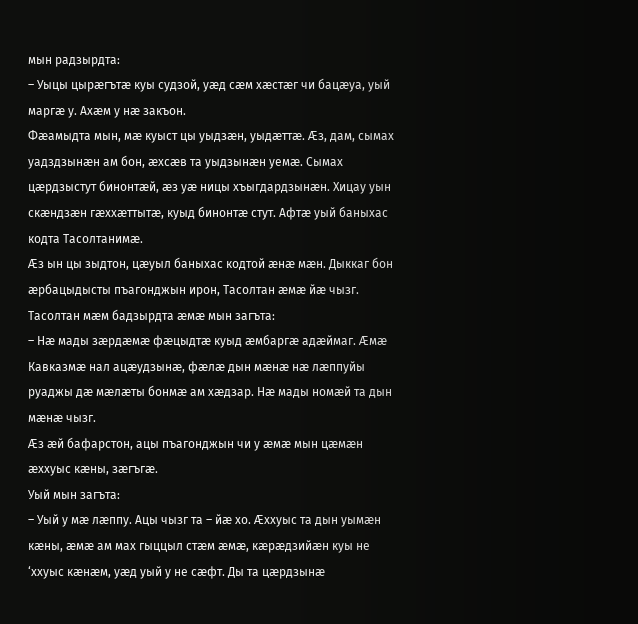мын радзырдта:
– Уыцы цырæгътæ куы судзой, уæд сæм хæстæг чи бацæуа, уый маргæ у. Ахæм у нæ закъон.
Фæамыдта мын, мæ куыст цы уыдзæн, уыдæттæ. Æз, дам, сымах уадздзынæн ам бон, æхсæв та уыдзынæн уемæ. Сымах цæрдзыстут бинонтæй, æз уæ ницы хъыгдардзынæн. Хицау уын скæндзæн гæххæттытæ, куыд бинонтæ стут. Афтæ уый баныхас кодта Тасолтанимæ.
Æз ын цы зыдтон, цæуыл баныхас кодтой æнæ мæн. Дыккаг бон æрбацыдысты пъагонджын ирон, Тасолтан æмæ йæ чызг. Тасолтан мæм бадзырдта æмæ мын загъта:
– Нæ мады зæрдæмæ фæцыдтæ куыд æмбаргæ адæймаг. Æмæ Кавказмæ нал ацæудзынæ, фæлæ дын мæнæ нæ лæппуйы руаджы дæ мæлæты бонмæ ам хæдзар. Нæ мады номæй та дын мæнæ чызг.
Æз æй бафарстон, ацы пъагонджын чи у æмæ мын цæмæн æххуыс кæны, зæгъгæ.
Уый мын загъта:
– Уый у мæ лæппу. Ацы чызг та – йæ хо. Æххуыс та дын уымæн кæны, æмæ ам мах гыццыл стæм æмæ, кæрæдзийæн куы не ‘ххуыс кæнæм, уæд уый у не сæфт. Ды та цæрдзынæ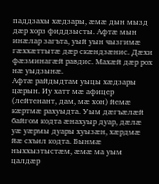паддзахы хæдзары, æмæ дын мызд дæр хорз фиддзысты. Афтæ мын инæлар загъта, уый уын чызгимæ гæххæттытæ дæр скæндзæнис. Дæхи фæзминагæй равдис. Махæй дæр рох нæ уыдзынæ.
Афтæ райдыдтам уыцы хæдзары цæрын. Иу хатт мæ афицер (лейтенант, дам, мæ хон) йемæ кæртмæ рахуыдта. Уым дæгъæлæй байгом кодта æнахуыр дуар, дæлæ уæ уæрмы дуары хуызæн, хæрдмæ йæ схъил кодта. Бынмæ ныххызтыстæм, æмæ ма уым цалдæр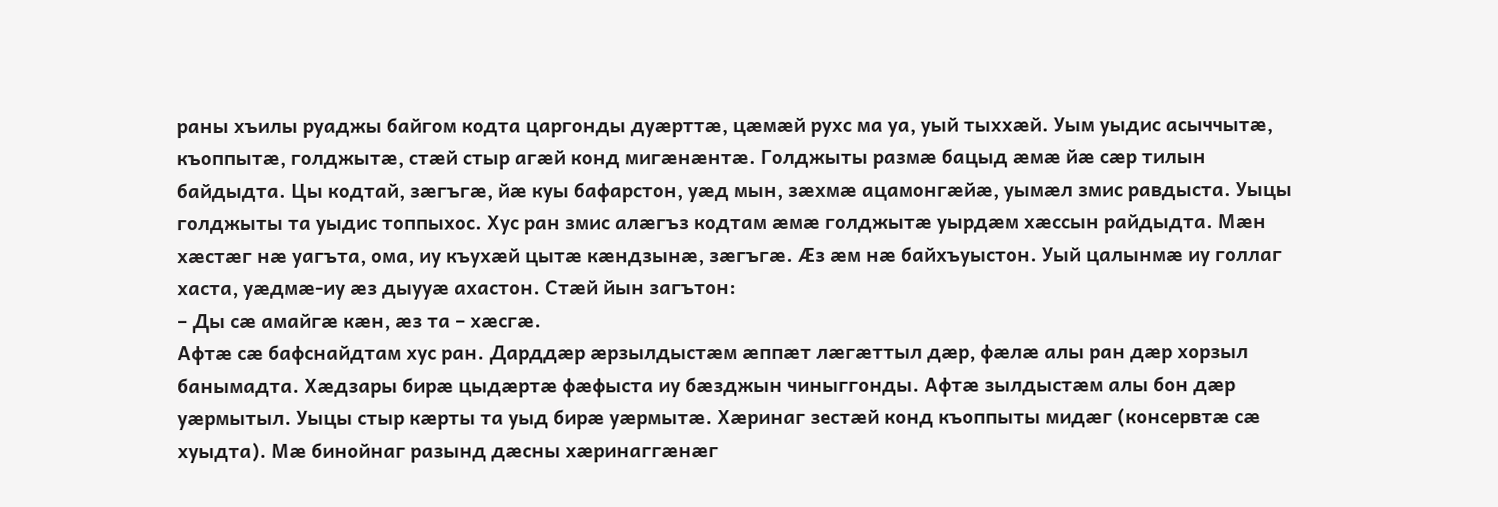раны хъилы руаджы байгом кодта царгонды дуæрттæ, цæмæй рухс ма уа, уый тыххæй. Уым уыдис асыччытæ, къоппытæ, голджытæ, стæй стыр агæй конд мигæнæнтæ. Голджыты размæ бацыд æмæ йæ сæр тилын байдыдта. Цы кодтай, зæгъгæ, йæ куы бафарстон, уæд мын, зæхмæ ацамонгæйæ, уымæл змис равдыста. Уыцы голджыты та уыдис топпыхос. Хус ран змис алæгъз кодтам æмæ голджытæ уырдæм хæссын райдыдта. Мæн хæстæг нæ уагъта, ома, иу къухæй цытæ кæндзынæ, зæгъгæ. Æз æм нæ байхъуыстон. Уый цалынмæ иу голлаг хаста, уæдмæ-иу æз дыууæ ахастон. Стæй йын загътон:
– Ды сæ амайгæ кæн, æз та – хæсгæ.
Афтæ сæ бафснайдтам хус ран. Дарддæр æрзылдыстæм æппæт лæгæттыл дæр, фæлæ алы ран дæр хорзыл банымадта. Хæдзары бирæ цыдæртæ фæфыста иу бæзджын чиныггонды. Афтæ зылдыстæм алы бон дæр уæрмытыл. Уыцы стыр кæрты та уыд бирæ уæрмытæ. Хæринаг зестæй конд къоппыты мидæг (консервтæ сæ хуыдта). Мæ бинойнаг разынд дæсны хæринаггæнæг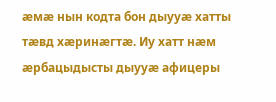æмæ нын кодта бон дыууæ хатты тæвд хæринæгтæ. Иу хатт нæм æрбацыдысты дыууæ афицеры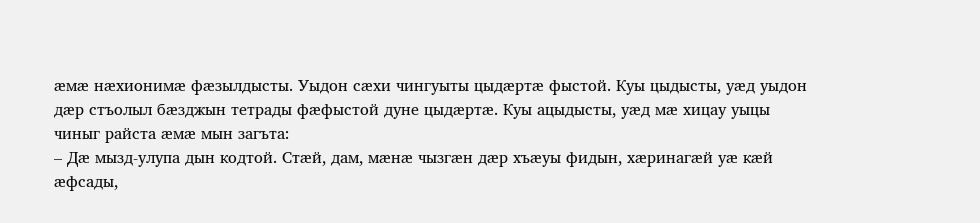æмæ нæхионимæ фæзылдысты. Уыдон сæхи чингуыты цыдæртæ фыстой. Куы цыдысты, уæд уыдон дæр стъолыл бæзджын тетрады фæфыстой дуне цыдæртæ. Куы ацыдысты, уæд мæ хицау уыцы чиныг райста æмæ мын загъта:
– Дæ мызд-улупа дын кодтой. Стæй, дам, мæнæ чызгæн дæр хъæуы фидын, хæринагæй уæ кæй æфсады,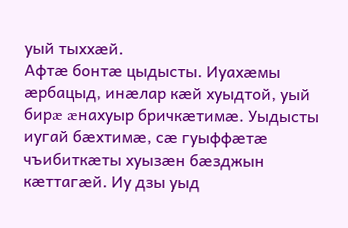уый тыххæй.
Афтæ бонтæ цыдысты. Иуахæмы æрбацыд, инæлар кæй хуыдтой, уый бирæ æнахуыр бричкæтимæ. Уыдысты иугай бæхтимæ, сæ гуыффæтæ чъибиткæты хуызæн бæзджын кæттагæй. Иу дзы уыд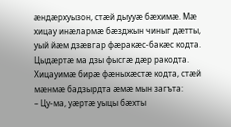æндæрхуызон, стæй дыууæ бæхимæ. Мæ хицау инæлармæ бæзджын чиныг дæтты, уый йæм дзæвгар фæракæс-бакæс кодта. Цыдæртæ ма дзы фысгæ дæр ракодта. Хицауимæ бирæ фæныхæстæ кодта, стæй мæнмæ бадзырдта æмæ мын загъта:
– Цу-ма, уæртæ уыцы бæхты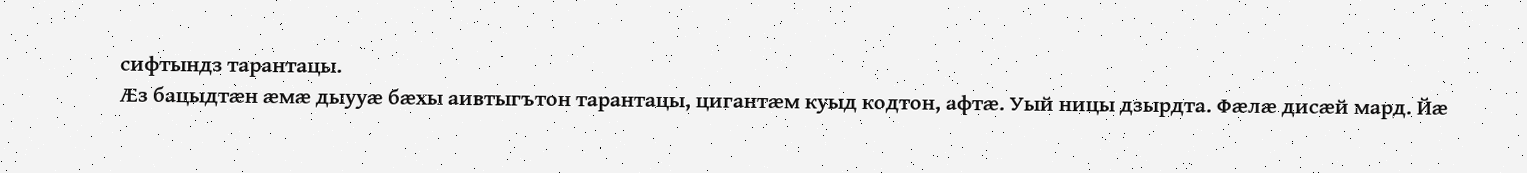сифтындз тарантацы.
Æз бацыдтæн æмæ дыууæ бæхы аивтыгътон тарантацы, цигантæм куыд кодтон, афтæ. Уый ницы дзырдта. Фæлæ дисæй мард. Йæ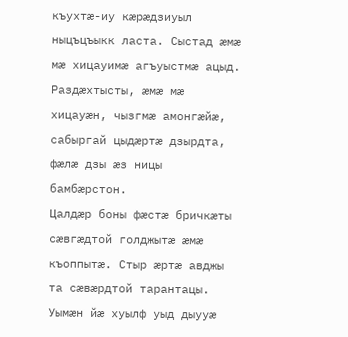къухтæ-иу кæрæдзиуыл ныцъцъыкк ласта. Сыстад æмæ мæ хицауимæ агъуыстмæ ацыд. Раздæхтысты, æмæ мæ хицауæн, чызгмæ амонгæйæ, сабыргай цыдæртæ дзырдта, фæлæ дзы æз ницы бамбæрстон.
Цалдæр боны фæстæ бричкæты сæвгæдтой голджытæ æмæ къоппытæ. Стыр æртæ авджы та сæвæрдтой тарантацы. Уымæн йæ хуылф уыд дыууæ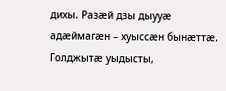дихы. Разæй дзы дыууæ адæймагæн – хуыссæн бынæттæ. Голджытæ уыдысты,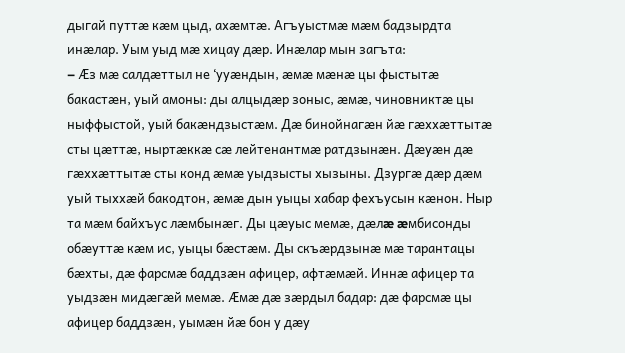дыгай путтæ кæм цыд, ахæмтæ. Агъуыстмæ мæм бадзырдта инæлар. Уым уыд мæ хицау дæр. Инæлар мын загъта:
– Æз мæ салдæттыл не ‘ууæндын, æмæ мæнæ цы фыстытæ бакастæн, уый амоны: ды алцыдæр зоныс, æмæ, чиновниктæ цы ныффыстой, уый бакæндзыстæм. Дæ бинойнагæн йæ гæххæттытæ сты цæттæ, ныртæккæ сæ лейтенантмæ ратдзынæн. Дæуæн дæ гæххæттытæ сты конд æмæ уыдзысты хызыны. Дзургæ дæр дæм уый тыххæй бакодтон, æмæ дын уыцы хабар фехъусын кæнон. Ныр та мæм байхъус лæмбынæг. Ды цæуыс мемæ, дæлæ æмбисонды обæуттæ кæм ис, уыцы бæстæм. Ды скъæрдзынæ мæ тарантацы бæхты, дæ фарсмæ баддзæн афицер, афтæмæй. Иннæ афицер та уыдзæн мидæгæй мемæ. Æмæ дæ зæрдыл бадар: дæ фарсмæ цы афицер баддзæн, уымæн йæ бон у дæу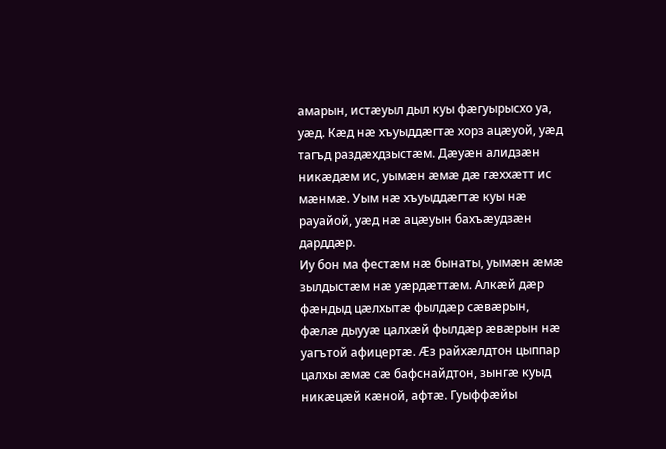амарын, истæуыл дыл куы фæгуырысхо уа, уæд. Кæд нæ хъуыддæгтæ хорз ацæуой, уæд тагъд раздæхдзыстæм. Дæуæн алидзæн никæдæм ис, уымæн æмæ дæ гæххæтт ис мæнмæ. Уым нæ хъуыддæгтæ куы нæ рауайой, уæд нæ ацæуын бахъæудзæн дарддæр.
Иу бон ма фестæм нæ бынаты, уымæн æмæ зылдыстæм нæ уæрдæттæм. Алкæй дæр фæндыд цæлхытæ фылдæр сæвæрын, фæлæ дыууæ цалхæй фылдæр æвæрын нæ уагътой афицертæ. Æз райхæлдтон цыппар цалхы æмæ сæ бафснайдтон, зынгæ куыд никæцæй кæной, афтæ. Гуыффæйы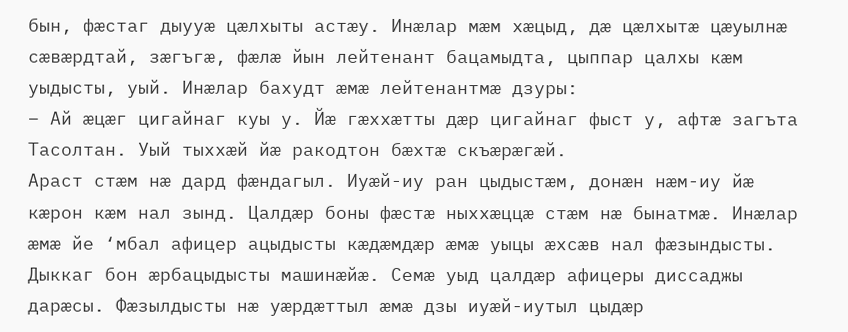бын, фæстаг дыууæ цæлхыты астæу. Инæлар мæм хæцыд, дæ цæлхытæ цæуылнæ сæвæрдтай, зæгъгæ, фæлæ йын лейтенант бацамыдта, цыппар цалхы кæм уыдысты, уый. Инæлар бахудт æмæ лейтенантмæ дзуры:
– Ай æцæг цигайнаг куы у. Йæ гæххæтты дæр цигайнаг фыст у, афтæ загъта Тасолтан. Уый тыххæй йæ ракодтон бæхтæ скъæрæгæй.
Араст стæм нæ дард фæндагыл. Иуæй-иу ран цыдыстæм, донæн нæм-иу йæ кæрон кæм нал зынд. Цалдæр боны фæстæ ныххæццæ стæм нæ бынатмæ. Инæлар æмæ йе ‘мбал афицер ацыдысты кæдæмдæр æмæ уыцы æхсæв нал фæзындысты. Дыккаг бон æрбацыдысты машинæйæ. Семæ уыд цалдæр афицеры диссаджы дарæсы. Фæзылдысты нæ уæрдæттыл æмæ дзы иуæй-иутыл цыдæр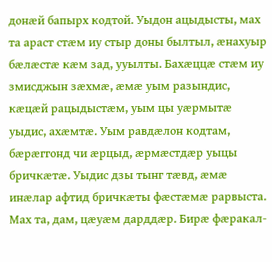донæй бапырх кодтой. Уыдон ацыдысты, мах та араст стæм иу стыр доны былтыл, æнахуыр бæлæстæ кæм зад, ууылты. Бахæццæ стæм иу змисджын зæхмæ, æмæ уым разындис, кæцæй рацыдыстæм, уым цы уæрмытæ уыдис, ахæмтæ. Уым равдæлон кодтам, бæрæггонд чи æрцыд, æрмæстдæр уыцы бричкæтæ. Уыдис дзы тынг тæвд, æмæ инæлар афтид бричкæты фæстæмæ рарвыста. Мах та, дам, цæуæм дарддæр. Бирæ фæракал-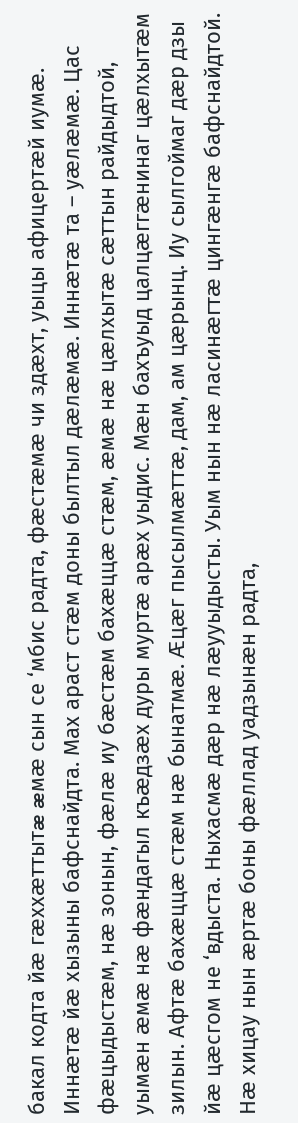бакал кодта йæ гæххæттытæ æмæ сын се ‘мбис радта, фæстæмæ чи здæхт, уыцы афицертæй иумæ. Иннæтæ йæ хызыны бафснайдта. Мах араст стæм доны былтыл дæлæмæ. Иннæтæ та – уæлæмæ. Цас фæцыдыстæм, нæ зонын, фæлæ иу бæстæм бахæццæ стæм, æмæ нæ цæлхытæ сæттын райдыдтой, уымæн æмæ нæ фæндагыл къæдзæх дуры муртæ арæх уыдис. Мæн бахъуыд цалцæггæнинаг цæлхытæм зилын. Афтæ бахæццæ стæм нæ бынатмæ. Æцæг пысылмæттæ, дам, ам цæрынц. Иу сылгоймаг дæр дзы йæ цæсгом не ‘вдыста. Ныхасмæ дæр нæ лæууыдысты. Уым нын нæ ласинæгтæ цингæнгæ бафснайдтой. Нæ хицау нын æртæ боны фæллад уадзынæн радта,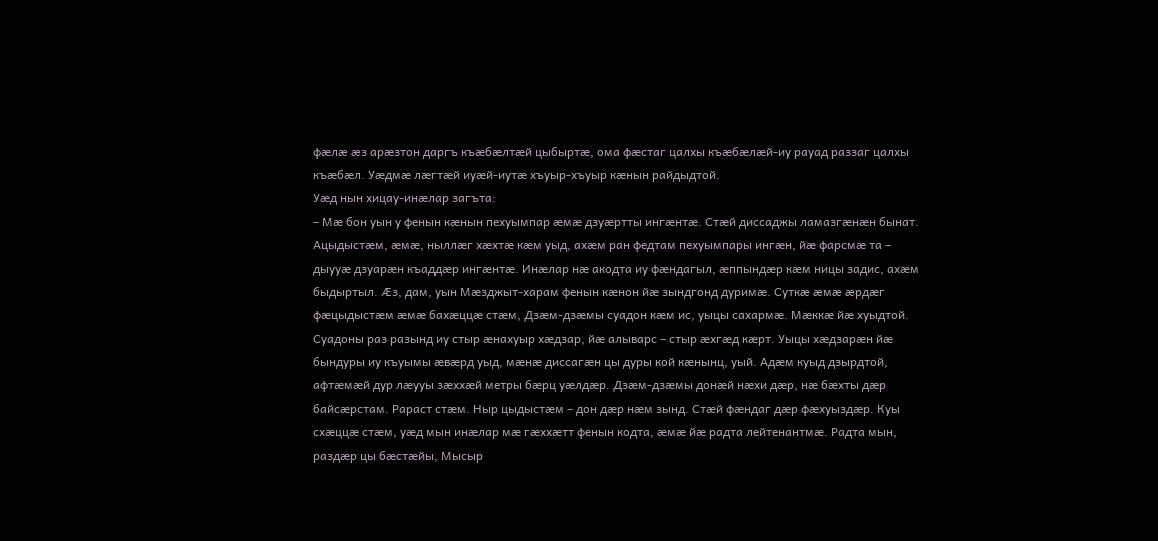фæлæ æз арæзтон даргъ къæбæлтæй цыбыртæ, ома фæстаг цалхы къæбæлæй-иу рауад раззаг цалхы къæбæл. Уæдмæ лæгтæй иуæй-иутæ хъуыр-хъуыр кæнын райдыдтой.
Уæд нын хицау-инæлар загъта:
– Мæ бон уын у фенын кæнын пехуымпар æмæ дзуæртты ингæнтæ. Стæй диссаджы ламазгæнæн бынат.
Ацыдыстæм, æмæ, ныллæг хæхтæ кæм уыд, ахæм ран федтам пехуымпары ингæн, йæ фарсмæ та – дыууæ дзуарæн къаддæр ингæнтæ. Инæлар нæ акодта иу фæндагыл, æппындæр кæм ницы задис, ахæм быдыртыл. Æз, дам, уын Мæзджыт-харам фенын кæнон йæ зындгонд дуримæ. Суткæ æмæ æрдæг фæцыдыстæм æмæ бахæццæ стæм, Дзæм-дзæмы суадон кæм ис, уыцы сахармæ. Мæккæ йæ хуыдтой. Суадоны раз разынд иу стыр æнахуыр хæдзар, йæ алыварс – стыр æхгæд кæрт. Уыцы хæдзарæн йæ бындуры иу къуымы æвæрд уыд, мæнæ диссагæн цы дуры кой кæнынц, уый. Адæм куыд дзырдтой, афтæмæй дур лæууы зæххæй метры бæрц уæлдæр. Дзæм-дзæмы донæй нæхи дæр, нæ бæхты дæр байсæрстам. Рараст стæм. Ныр цыдыстæм – дон дæр нæм зынд. Стæй фæндаг дæр фæхуыздæр. Куы схæццæ стæм, уæд мын инæлар мæ гæххæтт фенын кодта, æмæ йæ радта лейтенантмæ. Радта мын, раздæр цы бæстæйы, Мысыр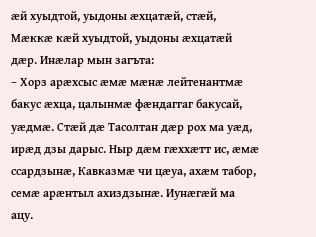æй хуыдтой, уыдоны æхцатæй, стæй, Мæккæ кæй хуыдтой, уыдоны æхцатæй дæр. Инæлар мын загъта:
– Хорз арæхсыс æмæ мæнæ лейтенантмæ бакус æхца, цалынмæ фæндаггаг бакусай, уæдмæ. Стæй дæ Тасолтан дæр рох ма уæд, ирæд дзы дарыс. Ныр дæм гæххæтт ис, æмæ ссардзынæ, Кавказмæ чи цæуа, ахæм табор, семæ арæнтыл ахиздзынæ. Иунæгæй ма ацу.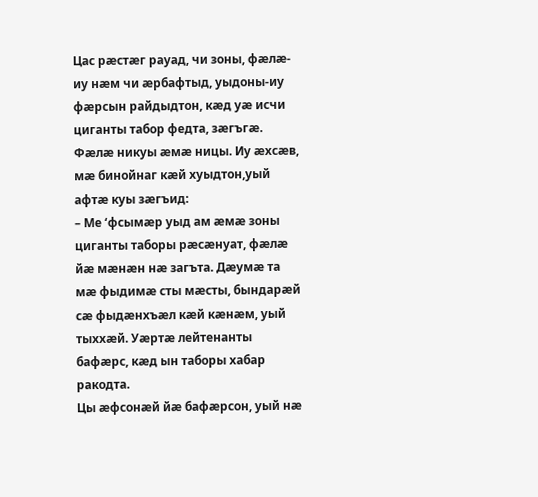Цас рæстæг рауад, чи зоны, фæлæ-иу нæм чи æрбафтыд, уыдоны-иу фæрсын райдыдтон, кæд уæ исчи циганты табор федта, зæгъгæ. Фæлæ никуы æмæ ницы. Иу æхсæв, мæ бинойнаг кæй хуыдтон,уый афтæ куы зæгъид:
– Ме ‘фсымæр уыд ам æмæ зоны циганты таборы рæсæнуат, фæлæ йæ мæнæн нæ загъта. Дæумæ та мæ фыдимæ сты мæсты, бындарæй сæ фыдæнхъæл кæй кæнæм, уый тыххæй. Уæртæ лейтенанты бафæрс, кæд ын таборы хабар ракодта.
Цы æфсонæй йæ бафæрсон, уый нæ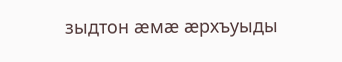зыдтон æмæ æрхъуыды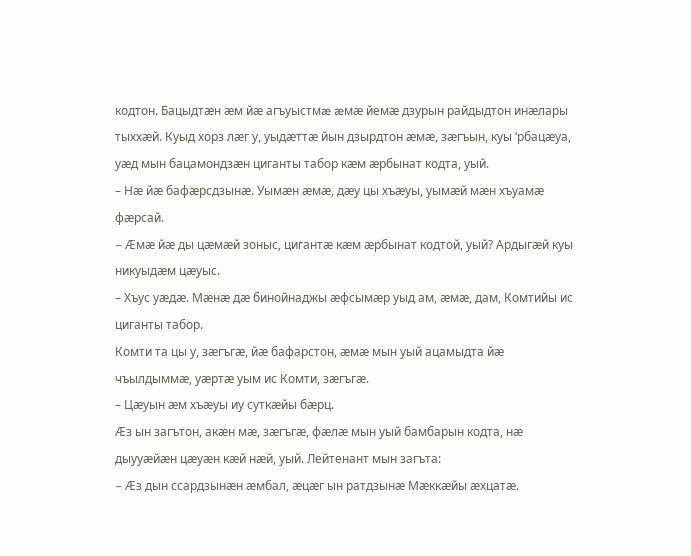кодтон. Бацыдтæн æм йæ агъуыстмæ æмæ йемæ дзурын райдыдтон инæлары тыххæй. Куыд хорз лæг у, уыдæттæ йын дзырдтон æмæ, зæгъын, куы ‘рбацæуа, уæд мын бацамондзæн циганты табор кæм æрбынат кодта, уый.
– Нæ йæ бафæрсдзынæ. Уымæн æмæ, дæу цы хъæуы, уымæй мæн хъуамæ фæрсай.
– Æмæ йæ ды цæмæй зоныс, цигантæ кæм æрбынат кодтой, уый? Ардыгæй куы никуыдæм цæуыс.
– Хъус уæдæ. Мæнæ дæ бинойнаджы æфсымæр уыд ам, æмæ, дам, Комтийы ис циганты табор.
Комти та цы у, зæгъгæ, йæ бафарстон, æмæ мын уый ацамыдта йæ чъылдыммæ, уæртæ уым ис Комти, зæгъгæ.
– Цæуын æм хъæуы иу суткæйы бæрц.
Æз ын загътон, акæн мæ, зæгъгæ, фæлæ мын уый бамбарын кодта, нæ дыууæйæн цæуæн кæй нæй, уый. Лейтенант мын загъта:
– Æз дын ссардзынæн æмбал, æцæг ын ратдзынæ Мæккæйы æхцатæ.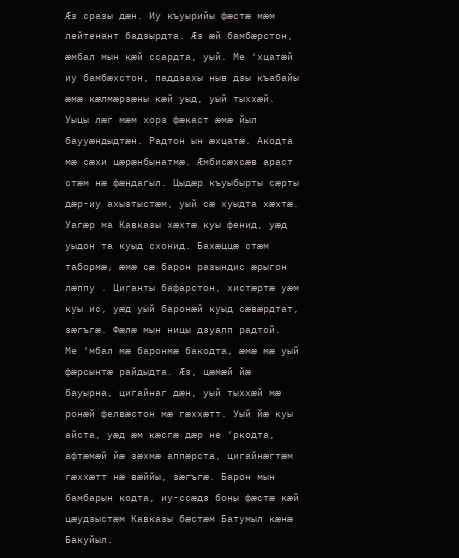Æз сразы дæн. Иу къуырийы фæстæ мæм лейтенант бадзырдта. Æз æй бамбæрстон, æмбал мын кæй ссардта, уый. Ме ‘хцатæй иу бамбæхстон, паддзахы ныв дзы къабайы æмæ кæлмæрзæны кæй уыд, уый тыххæй. Уыцы лæг мæм хорз фæкаст æмæ йыл баууæндыдтæн. Радтон ын æхцатæ. Акодта мæ сæхи цæрæнбынатмæ. Æмбисæхсæв араст стæм нæ фæндагыл. Цыдæр къуыбырты сæрты дæр-иу ахызтыстæм, уый сæ хуыдта хæхтæ. Уагæр ма Кавказы хæхтæ куы фенид, уæд уыдон та куыд схонид. Бахæццæ стæм табормæ, æмæ сæ барон разындис æрыгон лæппу . Циганты бафарстон, хистæртæ уæм куы ис, уæд уый баронæй куыд сæвæрдтат, зæгъгæ. Фæлæ мын ницы дзуапп радтой.
Ме ‘мбал мæ баронмæ бакодта, æмæ мæ уый фæрсынтæ райдыдта. Æз, цæмæй йæ бауырна, цигайнаг дæн, уый тыххæй мæ ронæй фелвæстон мæ гæххæтт. Уый йæ куы айста, уæд æм кæсгæ дæр не ‘ркодта, афтæмæй йæ зæхмæ аппæрста, цигайнæгтæм гæххæтт нæ вæййы, зæгъгæ. Барон мын бамбарын кодта, иу-ссæдз боны фæстæ кæй цæудзыстæм Кавказы бæстæм Батумыл кæнæ Бакуйыл.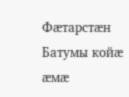Фæтарстæн Батумы койæ æмæ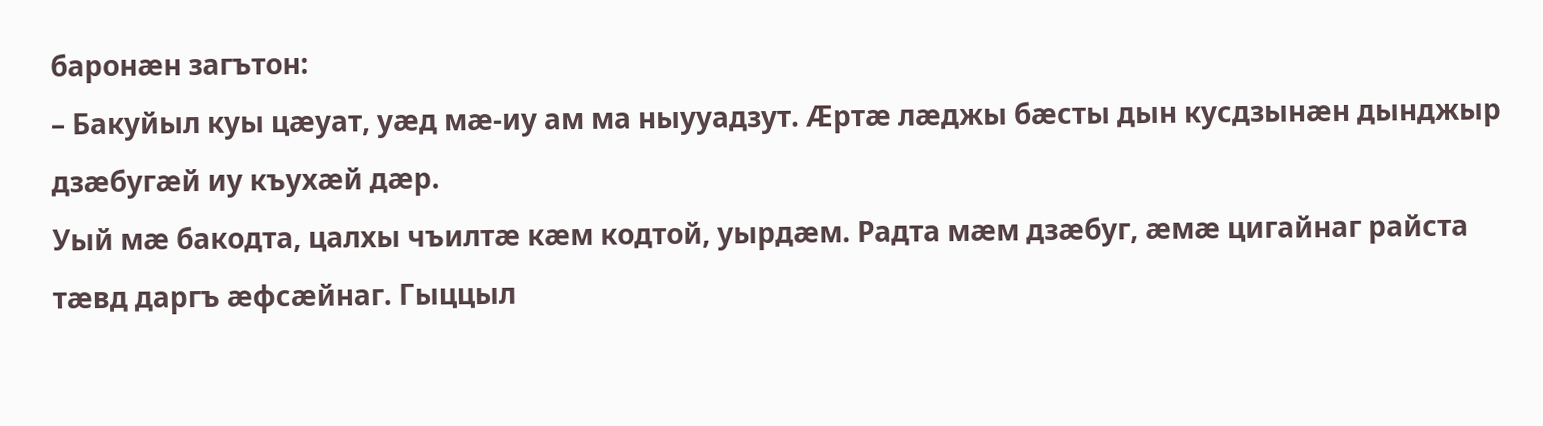баронæн загътон:
– Бакуйыл куы цæуат, уæд мæ-иу ам ма ныууадзут. Æртæ лæджы бæсты дын кусдзынæн дынджыр дзæбугæй иу къухæй дæр.
Уый мæ бакодта, цалхы чъилтæ кæм кодтой, уырдæм. Радта мæм дзæбуг, æмæ цигайнаг райста тæвд даргъ æфсæйнаг. Гыццыл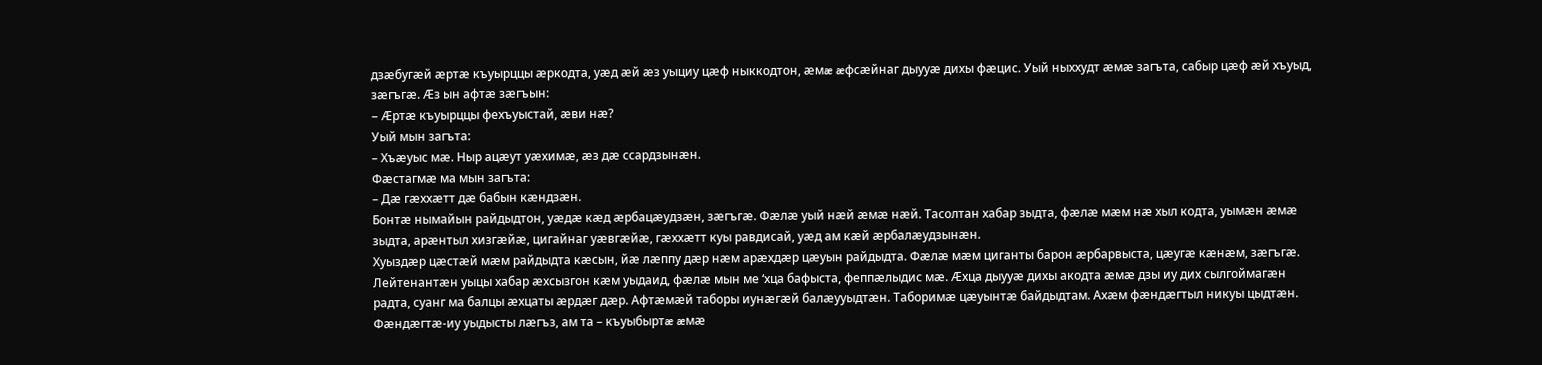дзæбугæй æртæ къуырццы æркодта, уæд æй æз уыциу цæф ныккодтон, æмæ æфсæйнаг дыууæ дихы фæцис. Уый ныххудт æмæ загъта, сабыр цæф æй хъуыд, зæгъгæ. Æз ын афтæ зæгъын:
– Æртæ къуырццы фехъуыстай, æви нæ?
Уый мын загъта:
– Хъæуыс мæ. Ныр ацæут уæхимæ, æз дæ ссардзынæн.
Фæстагмæ ма мын загъта:
– Дæ гæххæтт дæ бабын кæндзæн.
Бонтæ нымайын райдыдтон, уæдæ кæд æрбацæудзæн, зæгъгæ. Фæлæ уый нæй æмæ нæй. Тасолтан хабар зыдта, фæлæ мæм нæ хыл кодта, уымæн æмæ зыдта, арæнтыл хизгæйæ, цигайнаг уæвгæйæ, гæххæтт куы равдисай, уæд ам кæй æрбалæудзынæн.
Хуыздæр цæстæй мæм райдыдта кæсын, йæ лæппу дæр нæм арæхдæр цæуын райдыдта. Фæлæ мæм циганты барон æрбарвыста, цæугæ кæнæм, зæгъгæ. Лейтенантæн уыцы хабар æхсызгон кæм уыдаид, фæлæ мын ме ‘хца бафыста, феппæлыдис мæ. Æхца дыууæ дихы акодта æмæ дзы иу дих сылгоймагæн радта, суанг ма балцы æхцаты æрдæг дæр. Афтæмæй таборы иунæгæй балæууыдтæн. Таборимæ цæуынтæ байдыдтам. Ахæм фæндæгтыл никуы цыдтæн. Фæндæгтæ-иу уыдысты лæгъз, ам та – къуыбыртæ æмæ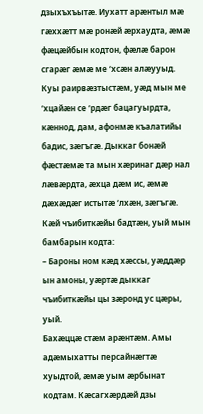дзыхъхъытæ. Иухатт арæнтыл мæ гæххæтт мæ ронæй æрхаудта, æмæ фæцæйбын кодтон, фæлæ барон сгарæг æмæ ме ‘хсæн алæууыд. Куы раирвæзтыстæм, уæд мын ме ‘хцайæн се ‘рдæг бацагуырдта, кæннод, дам, афонмæ къалатийы бадис, зæгъгæ. Дыккаг бонæй фæстæмæ та мын хæринаг дæр нал лæвæрдта, æхца дæм ис, æмæ дæхæдæг истытæ ‘лхæн, зæгъгæ. Кæй чъибиткæйы бадтæн, уый мын бамбарын кодта:
– Бароны ном кæд хæссы, уæддæр ын амоны, уæртæ дыккаг чъибиткæйы цы зæронд ус цæры, уый.
Бахæццæ стæм арæнтæм. Амы адæмыхатты персайнæгтæ хуыдтой, æмæ уым æрбынат кодтам. Кæсагхæрдæй дзы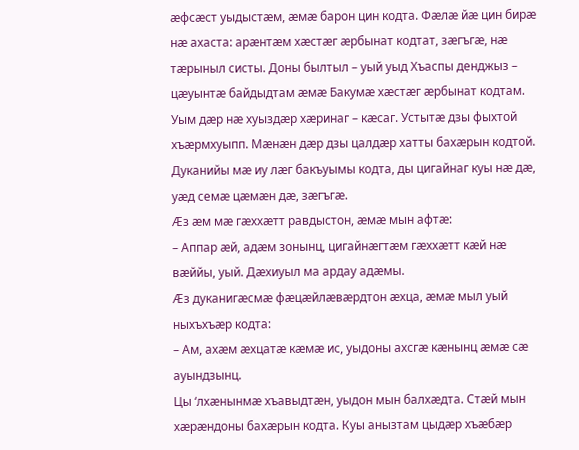æфсæст уыдыстæм, æмæ барон цин кодта. Фæлæ йæ цин бирæ нæ ахаста: арæнтæм хæстæг æрбынат кодтат, зæгъгæ, нæ тæрыныл систы. Доны былтыл – уый уыд Хъаспы денджыз – цæуынтæ байдыдтам æмæ Бакумæ хæстæг æрбынат кодтам. Уым дæр нæ хуыздæр хæринаг – кæсаг. Устытæ дзы фыхтой хъæрмхуыпп. Мæнæн дæр дзы цалдæр хатты бахæрын кодтой.
Дуканийы мæ иу лæг бакъуымы кодта, ды цигайнаг куы нæ дæ, уæд семæ цæмæн дæ, зæгъгæ.
Æз æм мæ гæххæтт равдыстон, æмæ мын афтæ:
– Аппар æй, адæм зонынц, цигайнæгтæм гæххæтт кæй нæ вæййы, уый. Дæхиуыл ма ардау адæмы.
Æз дуканигæсмæ фæцæйлæвæрдтон æхца, æмæ мыл уый ныхъхъæр кодта:
– Ам, ахæм æхцатæ кæмæ ис, уыдоны ахсгæ кæнынц æмæ сæ ауындзынц.
Цы ‘лхæнынмæ хъавыдтæн, уыдон мын балхæдта. Стæй мын хæрæндоны бахæрын кодта. Куы анызтам цыдæр хъæбæр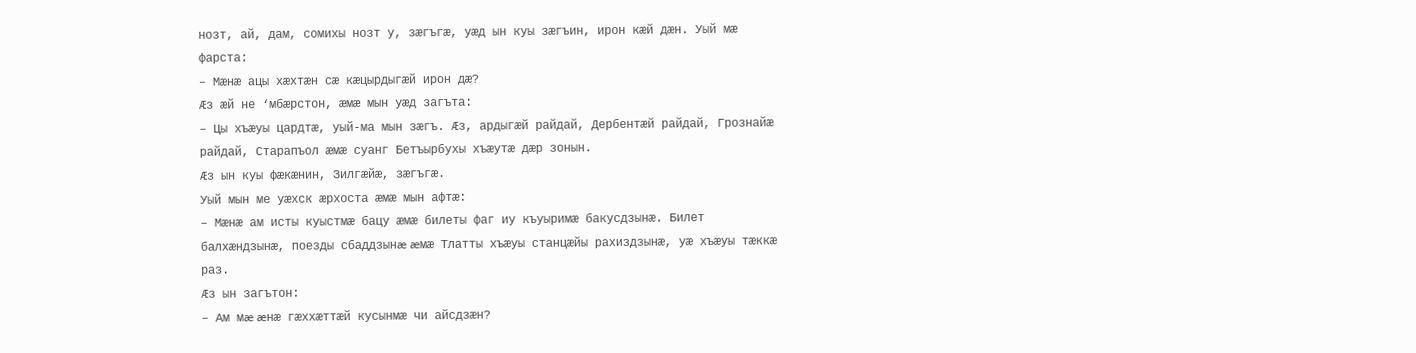нозт, ай, дам, сомихы нозт у, зæгъгæ, уæд ын куы зæгъин, ирон кæй дæн. Уый мæ фарста:
– Мæнæ ацы хæхтæн сæ кæцырдыгæй ирон дæ?
Æз æй не ‘мбæрстон, æмæ мын уæд загъта:
– Цы хъæуы цардтæ, уый-ма мын зæгъ. Æз, ардыгæй райдай, Дербентæй райдай, Грознайæ райдай, Старапъол æмæ суанг Бетъырбухы хъæутæ дæр зонын.
Æз ын куы фæкæнин, Зилгæйæ, зæгъгæ.
Уый мын ме уæхск æрхоста æмæ мын афтæ:
– Мæнæ ам исты куыстмæ бацу æмæ билеты фаг иу къуыримæ бакусдзынæ. Билет балхæндзынæ, поезды сбаддзынæ æмæ Тлатты хъæуы станцæйы рахиздзынæ, уæ хъæуы тæккæ раз.
Æз ын загътон:
– Ам мæ æнæ гæххæттæй кусынмæ чи айсдзæн?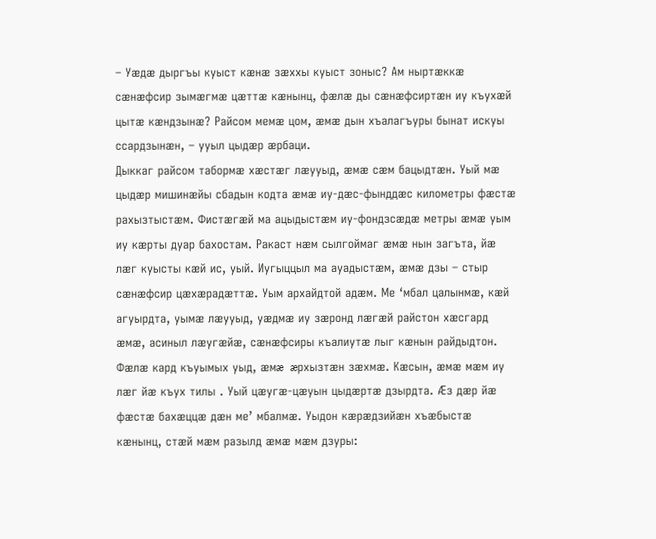– Уæдæ дыргъы куыст кæнæ зæххы куыст зоныс? Ам ныртæккæ сæнæфсир зымæгмæ цæттæ кæнынц, фæлæ ды сæнæфсиртæн иу къухæй цытæ кæндзынæ? Райсом мемæ цом, æмæ дын хъалагъуры бынат искуы ссардзынæн, – ууыл цыдæр æрбаци.
Дыккаг райсом табормæ хæстæг лæууыд, æмæ сæм бацыдтæн. Уый мæ цыдæр мишинæйы сбадын кодта æмæ иу-дæс-фынддæс километры фæстæ рахызтыстæм. Фистæгæй ма ацыдыстæм иу-фондзсæдæ метры æмæ уым иу кæрты дуар бахостам. Ракаст нæм сылгоймаг æмæ нын загъта, йæ лæг куысты кæй ис, уый. Иугыццыл ма ауадыстæм, æмæ дзы – стыр сæнæфсир цæхæрадæттæ. Уым архайдтой адæм. Ме ‘мбал цалынмæ, кæй агуырдта, уымæ лæууыд, уæдмæ иу зæронд лæгæй райстон хæсгард æмæ, асиныл лæугæйæ, сæнæфсиры къалиутæ лыг кæнын райдыдтон. Фæлæ кард къуымых уыд, æмæ æрхызтæн зæхмæ. Кæсын, æмæ мæм иу лæг йæ къух тилы . Уый цæугæ-цæуын цыдæртæ дзырдта. Æз дæр йæ фæстæ бахæццæ дæн ме’ мбалмæ. Уыдон кæрæдзийæн хъæбыстæ кæнынц, стæй мæм разылд æмæ мæм дзуры: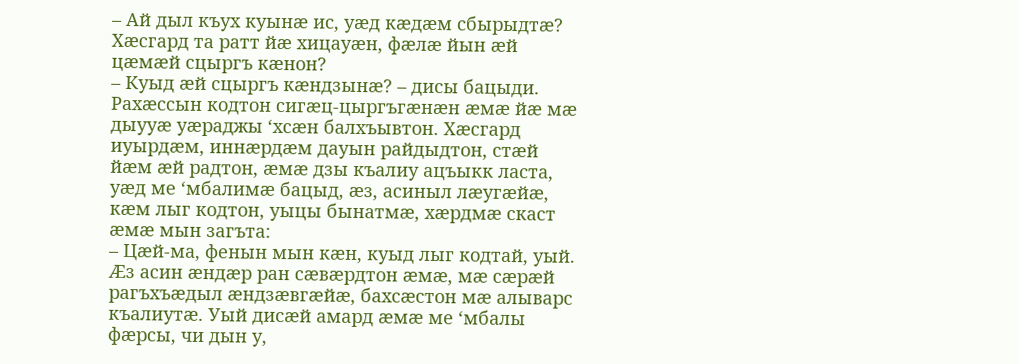– Ай дыл къух куынæ ис, уæд кæдæм сбырыдтæ? Хæсгард та ратт йæ хицауæн, фæлæ йын æй цæмæй сцыргъ кæнон?
– Куыд æй сцыргъ кæндзынæ? – дисы бацыди.
Рахæссын кодтон сигæц-цыргъгæнæн æмæ йæ мæ дыууæ уæраджы ‘хсæн балхъывтон. Хæсгард иуырдæм, иннæрдæм дауын райдыдтон, стæй йæм æй радтон, æмæ дзы къалиу ацъыкк ласта, уæд ме ‘мбалимæ бацыд, æз, асиныл лæугæйæ, кæм лыг кодтон, уыцы бынатмæ, хæрдмæ скаст æмæ мын загъта:
– Цæй-ма, фенын мын кæн, куыд лыг кодтай, уый.
Æз асин æндæр ран сæвæрдтон æмæ, мæ сæрæй рагъхъæдыл æндзæвгæйæ, бахсæстон мæ алыварс къалиутæ. Уый дисæй амард æмæ ме ‘мбалы фæрсы, чи дын у,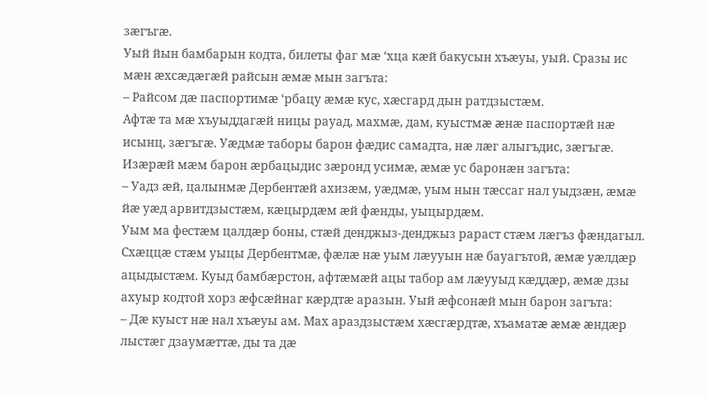зæгъгæ.
Уый йын бамбарын кодта, билеты фаг мæ ‘хца кæй бакусын хъæуы, уый. Сразы ис мæн æхсæдæгæй райсын æмæ мын загъта:
– Райсом дæ паспортимæ ‘рбацу æмæ кус, хæсгард дын ратдзыстæм.
Афтæ та мæ хъуыддагæй ницы рауад, махмæ, дам, куыстмæ æнæ паспортæй нæ исынц, зæгъгæ. Уæдмæ таборы барон фæдис самадта, нæ лæг алыгъдис, зæгъгæ. Изæрæй мæм барон æрбацыдис зæронд усимæ, æмæ ус баронæн загъта:
– Уадз æй, цалынмæ Дербентæй ахизæм, уæдмæ, уым нын тæссаг нал уыдзæн, æмæ йæ уæд арвитдзыстæм, кæцырдæм æй фæнды, уыцырдæм.
Уым ма фестæм цалдæр боны, стæй денджыз-денджыз рараст стæм лæгъз фæндагыл. Схæццæ стæм уыцы Дербентмæ, фæлæ нæ уым лæууын нæ бауагътой, æмæ уæлдæр ацыдыстæм. Куыд бамбæрстон, афтæмæй ацы табор ам лæууыд кæддæр, æмæ дзы ахуыр кодтой хорз æфсæйнаг кæрдтæ аразын. Уый æфсонæй мын барон загъта:
– Дæ куыст нæ нал хъæуы ам. Мах араздзыстæм хæсгæрдтæ, хъаматæ æмæ æндæр лыстæг дзаумæттæ, ды та дæ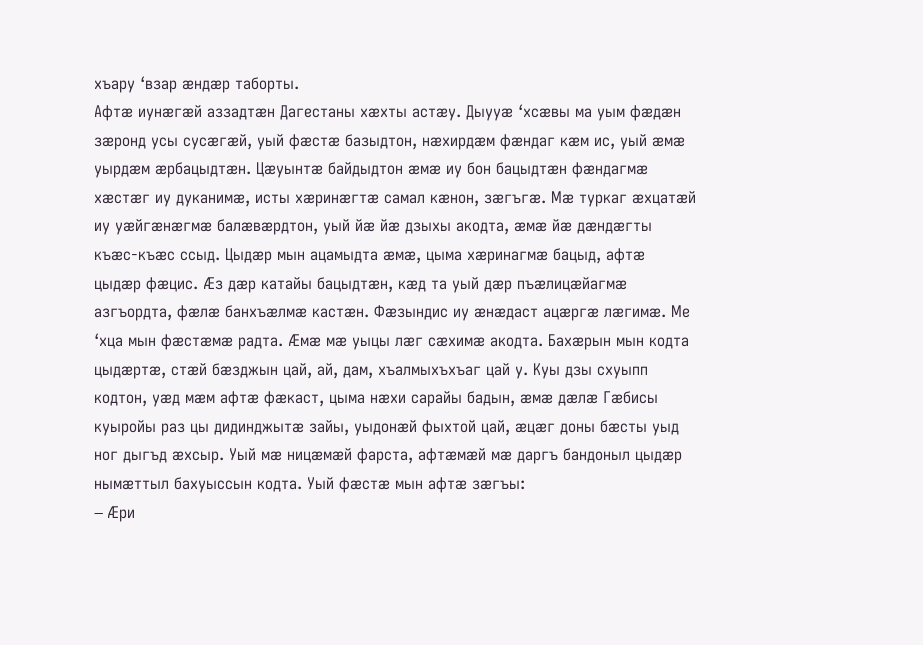хъару ‘взар æндæр таборты.
Афтæ иунæгæй аззадтæн Дагестаны хæхты астæу. Дыууæ ‘хсæвы ма уым фæдæн зæронд усы сусæгæй, уый фæстæ базыдтон, нæхирдæм фæндаг кæм ис, уый æмæ уырдæм æрбацыдтæн. Цæуынтæ байдыдтон æмæ иу бон бацыдтæн фæндагмæ хæстæг иу дуканимæ, исты хæринæгтæ самал кæнон, зæгъгæ. Мæ туркаг æхцатæй иу уæйгæнæгмæ балæвæрдтон, уый йæ йæ дзыхы акодта, æмæ йæ дæндæгты къæс-къæс ссыд. Цыдæр мын ацамыдта æмæ, цыма хæринагмæ бацыд, афтæ цыдæр фæцис. Æз дæр катайы бацыдтæн, кæд та уый дæр пъæлицæйагмæ азгъордта, фæлæ банхъæлмæ кастæн. Фæзындис иу æнæдаст ацæргæ лæгимæ. Ме ‘хца мын фæстæмæ радта. Æмæ мæ уыцы лæг сæхимæ акодта. Бахæрын мын кодта цыдæртæ, стæй бæзджын цай, ай, дам, хъалмыхъхъаг цай у. Куы дзы схуыпп кодтон, уæд мæм афтæ фæкаст, цыма нæхи сарайы бадын, æмæ дæлæ Гæбисы куыройы раз цы дидинджытæ зайы, уыдонæй фыхтой цай, æцæг доны бæсты уыд ног дыгъд æхсыр. Уый мæ ницæмæй фарста, афтæмæй мæ даргъ бандоныл цыдæр нымæттыл бахуыссын кодта. Уый фæстæ мын афтæ зæгъы:
– Æри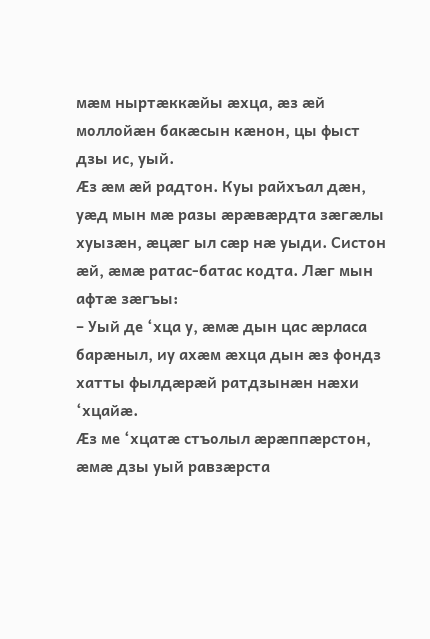мæм ныртæккæйы æхца, æз æй моллойæн бакæсын кæнон, цы фыст дзы ис, уый.
Æз æм æй радтон. Куы райхъал дæн, уæд мын мæ разы æрæвæрдта зæгæлы хуызæн, æцæг ыл сæр нæ уыди. Систон æй, æмæ ратас-батас кодта. Лæг мын афтæ зæгъы:
– Уый де ‘хца у, æмæ дын цас æрласа барæныл, иу ахæм æхца дын æз фондз хатты фылдæрæй ратдзынæн нæхи ‘хцайæ.
Æз ме ‘хцатæ стъолыл æрæппæрстон, æмæ дзы уый равзæрста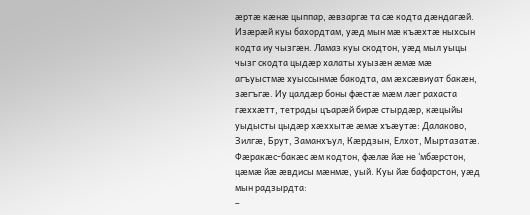æртæ кæнæ цыппар, æвзаргæ та сæ кодта дæндагæй. Изæрæй куы бахордтам, уæд мын мæ къæхтæ ныхсын кодта иу чызгæн. Ламаз куы скодтон, уæд мыл уыцы чызг скодта цыдæр халаты хуызæн æмæ мæ агъуыстмæ хуыссынмæ бакодта, ам æхсæвиуат бакæн, зæгъгæ. Иу цалдæр боны фæстæ мæм лæг рахаста гæххæтт, тетрады цъарæй бирæ стырдæр, кæцыйы уыдысты цыдæр хæххытæ æмæ хъæутæ: Далаково, Зилгæ, Брут, Заманхъул, Кæрдзын, Елхот, Мыртазатæ. Фæракæс-бакæс æм кодтон, фæлæ йæ не ‘мбæрстон, цæмæ йæ æвдисы мæнмæ, уый. Куы йæ бафарстон, уæд мын радзырдта:
–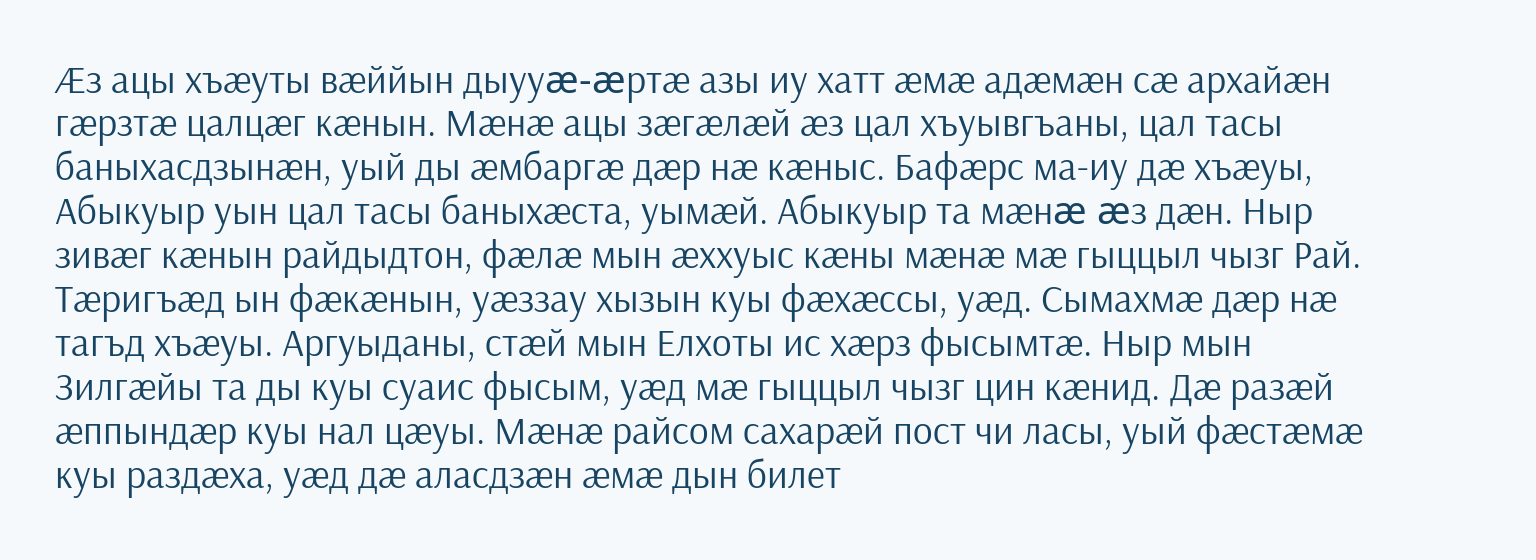Æз ацы хъæуты вæййын дыууæ-æртæ азы иу хатт æмæ адæмæн сæ архайæн гæрзтæ цалцæг кæнын. Мæнæ ацы зæгæлæй æз цал хъуывгъаны, цал тасы баныхасдзынæн, уый ды æмбаргæ дæр нæ кæныс. Бафæрс ма-иу дæ хъæуы, Абыкуыр уын цал тасы баныхæста, уымæй. Абыкуыр та мæнæ æз дæн. Ныр зивæг кæнын райдыдтон, фæлæ мын æххуыс кæны мæнæ мæ гыццыл чызг Рай. Тæригъæд ын фæкæнын, уæззау хызын куы фæхæссы, уæд. Сымахмæ дæр нæ тагъд хъæуы. Аргуыданы, стæй мын Елхоты ис хæрз фысымтæ. Ныр мын Зилгæйы та ды куы суаис фысым, уæд мæ гыццыл чызг цин кæнид. Дæ разæй æппындæр куы нал цæуы. Мæнæ райсом сахарæй пост чи ласы, уый фæстæмæ куы раздæха, уæд дæ аласдзæн æмæ дын билет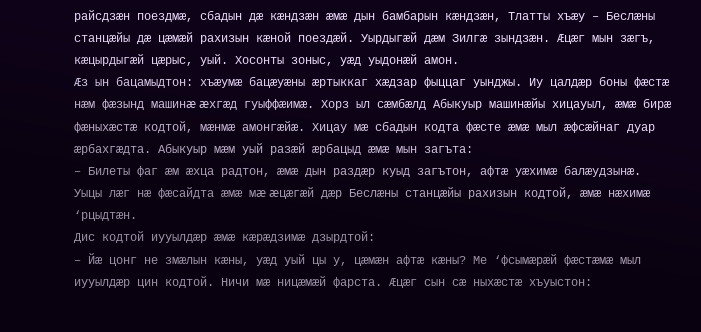райсдзæн поездмæ, сбадын дæ кæндзæн æмæ дын бамбарын кæндзæн, Тлатты хъæу – Беслæны станцæйы дæ цæмæй рахизын кæной поездæй. Уырдыгæй дæм Зилгæ зындзæн. Æцæг мын зæгъ, кæцырдыгæй цæрыс, уый. Хосонты зоныс, уæд уыдонæй амон.
Æз ын бацамыдтон: хъæумæ бацæуæны æртыккаг хæдзар фыццаг уынджы. Иу цалдæр боны фæстæ нæм фæзынд машинæ æхгæд гуыффæимæ. Хорз ыл сæмбæлд Абыкуыр машинæйы хицауыл, æмæ бирæ фæныхæстæ кодтой, мæнмæ амонгæйæ. Хицау мæ сбадын кодта фæсте æмæ мыл æфсæйнаг дуар æрбахгæдта. Абыкуыр мæм уый разæй æрбацыд æмæ мын загъта:
– Билеты фаг æм æхца радтон, æмæ дын раздæр куыд загътон, афтæ уæхимæ балæудзынæ.
Уыцы лæг нæ фæсайдта æмæ мæ æцæгæй дæр Беслæны станцæйы рахизын кодтой, æмæ нæхимæ ‘рцыдтæн.
Дис кодтой иууылдæр æмæ кæрæдзимæ дзырдтой:
– Йæ цонг не змæлын кæны, уæд уый цы у, цæмæн афтæ кæны? Ме ‘фсымæрæй фæстæмæ мыл иууылдæр цин кодтой. Ничи мæ ницæмæй фарста. Æцæг сын сæ ныхæстæ хъуыстон: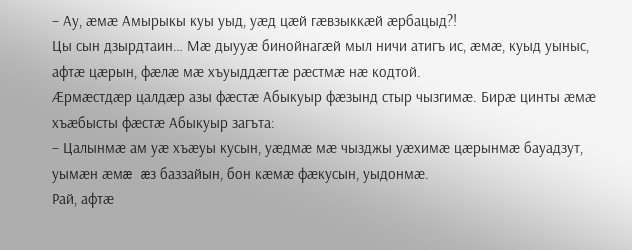– Ау, æмæ Амырыкы куы уыд, уæд цæй гæвзыккæй æрбацыд?!
Цы сын дзырдтаин… Мæ дыууæ бинойнагæй мыл ничи атигъ ис, æмæ, куыд уыныс, афтæ цæрын, фæлæ мæ хъуыддæгтæ рæстмæ нæ кодтой.
Æрмæстдæр цалдæр азы фæстæ Абыкуыр фæзынд стыр чызгимæ. Бирæ цинты æмæ хъæбысты фæстæ Абыкуыр загъта:
– Цалынмæ ам уæ хъæуы кусын, уæдмæ мæ чызджы уæхимæ цæрынмæ бауадзут, уымæн æмæ æз баззайын, бон кæмæ фæкусын, уыдонмæ.
Рай, афтæ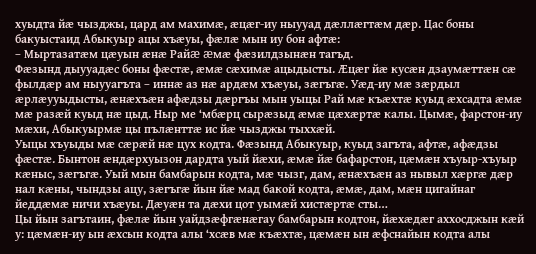хуыдта йæ чызджы, цард ам махимæ, æцæг-иу ныууад дæллæгтæм дæр. Цас боны бакуыстаид Абыкуыр ацы хъæуы, фæлæ мын иу бон афтæ:
– Мыртазатæм цæуын æнæ Райæ æмæ фæзилдзынæн тагъд.
Фæзынд дыууадæс боны фæстæ, æмæ сæхимæ ацыдысты. Æцæг йæ кусæн дзаумæттæн сæ фылдæр ам ныууагъта – иннæ аз нæ ардæм хъæуы, зæгъгæ. Уæд-иу мæ зæрдыл æрлæууыдысты, æнæхъæн афæдзы дæргъы мын уыцы Рай мæ къæхтæ куыд æхсадта æмæ мæ разæй куыд нæ цыд. Ныр ме ‘мбæрц сырæзыд æмæ цæхæртæ калы. Цымæ, фарстон-иу мæхи, Абыкуырмæ цы пълæнттæ ис йæ чызджы тыххæй.
Уыцы хъуыды мæ сæрæй нæ цух кодта. Фæзынд Абыкуыр, куыд загъта, афтæ, афæдзы фæстæ. Бынтон æндæрхуызон дардта уый йæхи, æмæ йæ бафарстон, цæмæн хъуыр-хъуыр кæныс, зæгъгæ. Уый мын бамбарын кодта, мæ чызг, дам, æнæхъæн аз нывыл хæргæ дæр нал кæны, чындзы ацу, зæгъгæ йын йæ мад бакой кодта, æмæ, дам, мæн цигайнаг йеддæмæ ничи хъæуы. Дæуæн та дæхи цот уымæй хистæртæ сты…
Цы йын загътаин, фæлæ йын уайдзæфгæнæгау бамбарын кодтон, йæхæдæг аххосджын кæй у: цæмæн-иу ын æхсын кодта алы ‘хсæв мæ къæхтæ, цæмæн ын æфснайын кодта алы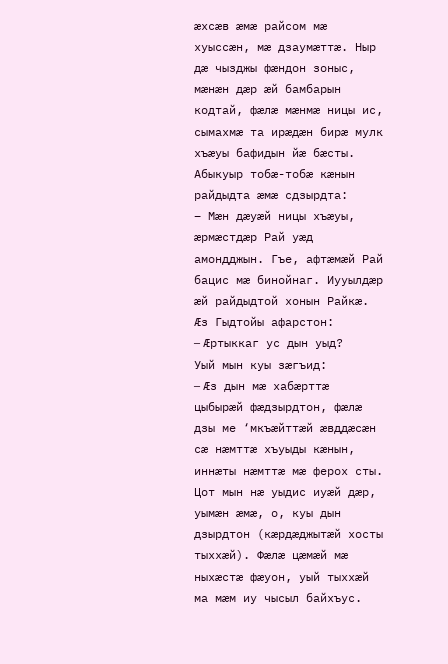æхсæв æмæ райсом мæ хуыссæн, мæ дзаумæттæ. Ныр дæ чызджы фæндон зоныс, мæнæн дæр æй бамбарын кодтай, фæлæ мæнмæ ницы ис, сымахмæ та ирæдæн бирæ мулк хъæуы бафидын йæ бæсты.
Абыкуыр тобæ-тобæ кæнын райдыдта æмæ сдзырдта:
– Мæн дæуæй ницы хъæуы, æрмæстдæр Рай уæд амондджын. Гъе, афтæмæй Рай бацис мæ бинойнаг. Иууылдæр æй райдыдтой хонын Райкæ.
Æз Гыдтойы афарстон:
– Æртыккаг ус дын уыд?
Уый мын куы зæгъид:
– Æз дын мæ хабæрттæ цыбырæй фæдзырдтон, фæлæ дзы ме ‘мкъæйттæй æвддæсæн сæ нæмттæ хъуыды кæнын, иннæты нæмттæ мæ ферох сты. Цот мын нæ уыдис иуæй дæр, уымæн æмæ, о, куы дын дзырдтон (кæрдæджытæй хосты тыххæй). Фæлæ цæмæй мæ ныхæстæ фæуон, уый тыххæй ма мæм иу чысыл байхъус.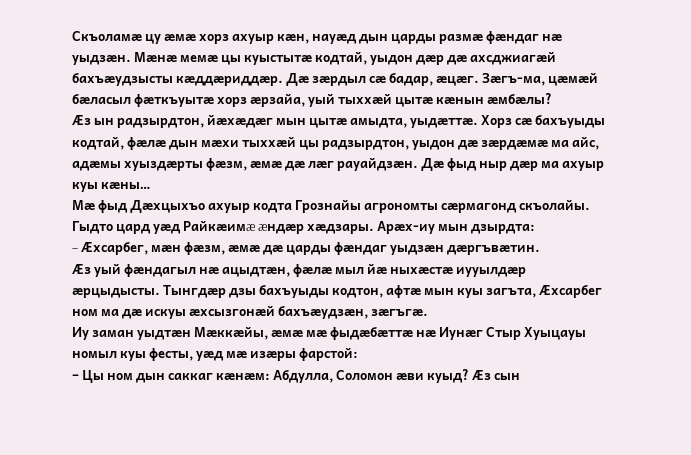Скъоламæ цу æмæ хорз ахуыр кæн, науæд дын царды размæ фæндаг нæ уыдзæн. Мæнæ мемæ цы куыстытæ кодтай, уыдон дæр дæ ахсджиагæй бахъæудзысты кæддæриддæр. Дæ зæрдыл сæ бадар, æцæг. Зæгъ-ма, цæмæй бæласыл фæткъуытæ хорз æрзайа, уый тыххæй цытæ кæнын æмбæлы?
Æз ын радзырдтон, йæхæдæг мын цытæ амыдта, уыдæттæ. Хорз сæ бахъуыды кодтай, фæлæ дын мæхи тыххæй цы радзырдтон, уыдон дæ зæрдæмæ ма айс, адæмы хуыздæрты фæзм, æмæ дæ лæг рауайдзæн. Дæ фыд ныр дæр ма ахуыр куы кæны…
Мæ фыд Дæхцыхъо ахуыр кодта Грознайы агрономты сæрмагонд скъолайы. Гыдто цард уæд Райкæимæ æндæр хæдзары. Арæх-иу мын дзырдта:
– Æхсарбег, мæн фæзм, æмæ дæ царды фæндаг уыдзæн дæргъвæтин.
Æз уый фæндагыл нæ ацыдтæн, фæлæ мыл йæ ныхæстæ иууылдæр æрцыдысты. Тынгдæр дзы бахъуыды кодтон, афтæ мын куы загъта, Æхсарбег ном ма дæ искуы æхсызгонæй бахъæудзæн, зæгъгæ.
Иу заман уыдтæн Мæккæйы, æмæ мæ фыдæбæттæ нæ Иунæг Стыр Хуыцауы номыл куы фесты, уæд мæ изæры фарстой:
– Цы ном дын саккаг кæнæм: Абдулла, Соломон æви куыд? Æз сын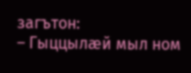загътон:
– Гыццылæй мыл ном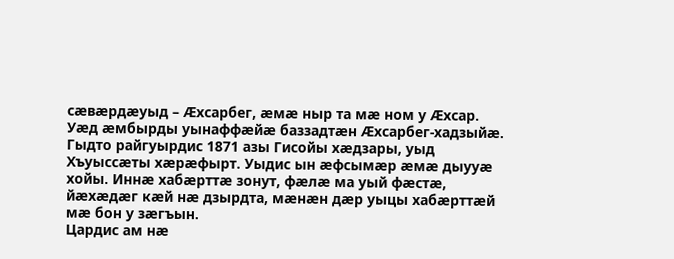сæвæрдæуыд – Æхсарбег, æмæ ныр та мæ ном у Æхсар.
Уæд æмбырды уынаффæйæ баззадтæн Æхсарбег-хадзыйæ.
Гыдто райгуырдис 1871 азы Гисойы хæдзары, уыд Хъуыссæты хæрæфырт. Уыдис ын æфсымæр æмæ дыууæ хойы. Иннæ хабæрттæ зонут, фæлæ ма уый фæстæ, йæхæдæг кæй нæ дзырдта, мæнæн дæр уыцы хабæрттæй мæ бон у зæгъын.
Цардис ам нæ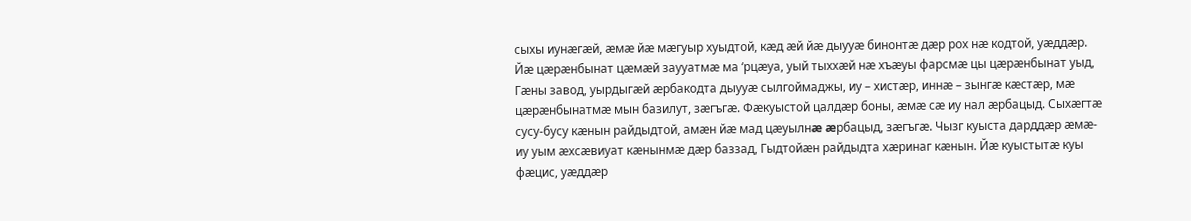сыхы иунæгæй, æмæ йæ мæгуыр хуыдтой, кæд æй йæ дыууæ бинонтæ дæр рох нæ кодтой, уæддæр. Йæ цæрæнбынат цæмæй заууатмæ ма ‘рцæуа, уый тыххæй нæ хъæуы фарсмæ цы цæрæнбынат уыд, Гæны завод, уырдыгæй æрбакодта дыууæ сылгоймаджы, иу – хистæр, иннæ – зынгæ кæстæр, мæ цæрæнбынатмæ мын базилут, зæгъгæ. Фæкуыстой цалдæр боны, æмæ сæ иу нал æрбацыд. Сыхæгтæ сусу-бусу кæнын райдыдтой, амæн йæ мад цæуылнæ æрбацыд, зæгъгæ. Чызг куыста дарддæр æмæ-иу уым æхсæвиуат кæнынмæ дæр баззад, Гыдтойæн райдыдта хæринаг кæнын. Йæ куыстытæ куы фæцис, уæддæр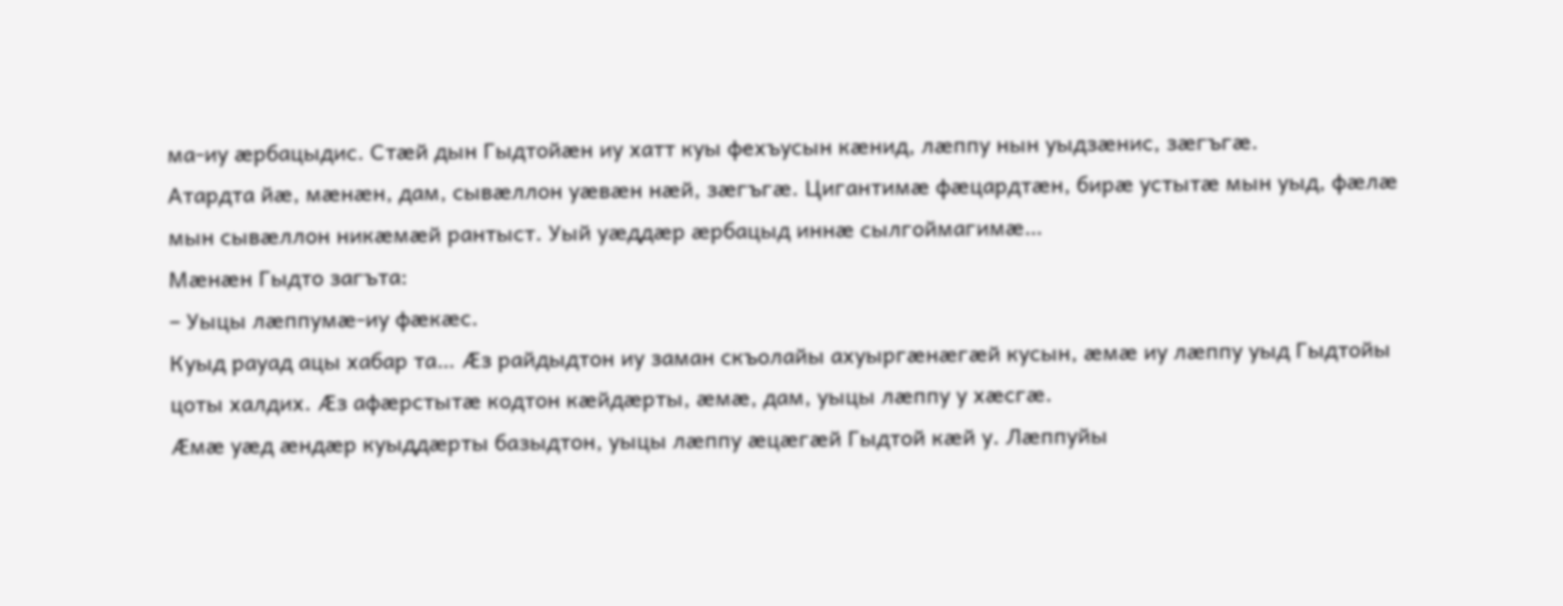ма-иу æрбацыдис. Стæй дын Гыдтойæн иу хатт куы фехъусын кæнид, лæппу нын уыдзæнис, зæгъгæ.
Атардта йæ, мæнæн, дам, сывæллон уæвæн нæй, зæгъгæ. Цигантимæ фæцардтæн, бирæ устытæ мын уыд, фæлæ мын сывæллон никæмæй рантыст. Уый уæддæр æрбацыд иннæ сылгоймагимæ…
Мæнæн Гыдто загъта:
– Уыцы лæппумæ-иу фæкæс.
Куыд рауад ацы хабар та… Æз райдыдтон иу заман скъолайы ахуыргæнæгæй кусын, æмæ иу лæппу уыд Гыдтойы цоты халдих. Æз афæрстытæ кодтон кæйдæрты, æмæ, дам, уыцы лæппу у хæсгæ.
Æмæ уæд æндæр куыддæрты базыдтон, уыцы лæппу æцæгæй Гыдтой кæй у. Лæппуйы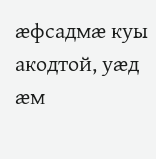æфсадмæ куы акодтой, уæд æм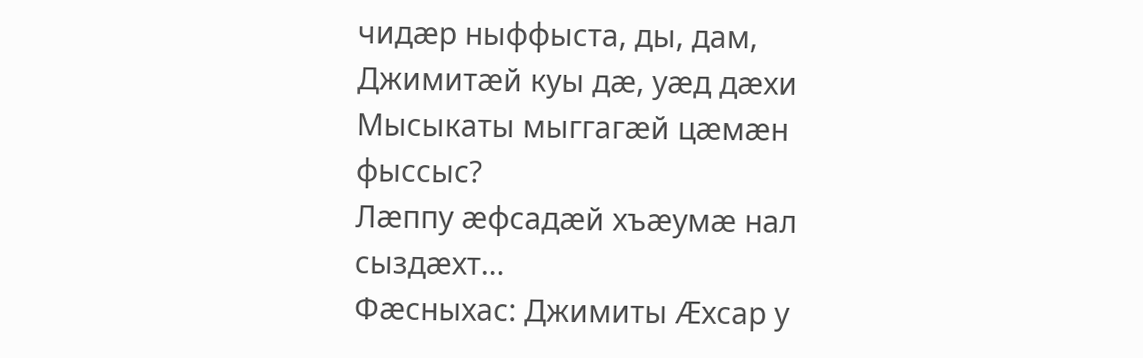чидæр ныффыста, ды, дам, Джимитæй куы дæ, уæд дæхи Мысыкаты мыггагæй цæмæн фыссыс?
Лæппу æфсадæй хъæумæ нал сыздæхт…
Фæсныхас: Джимиты Æхсар у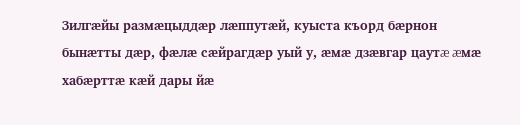Зилгæйы размæцыддæр лæппутæй, куыста къорд бæрнон бынæтты дæр, фæлæ сæйрагдæр уый у, æмæ дзæвгар цаутæ æмæ хабæрттæ кæй дары йæ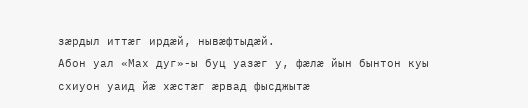зæрдыл иттæг ирдæй, нывæфтыдæй.
Абон уал «Мах дуг»-ы буц уазæг у, фæлæ йын бынтон куы схиуон уаид йæ хæстæг æрвад фысджытæ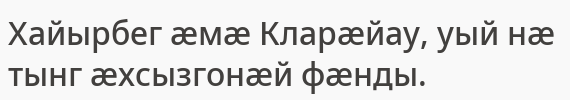Хайырбег æмæ Кларæйау, уый нæ тынг æхсызгонæй фæнды.